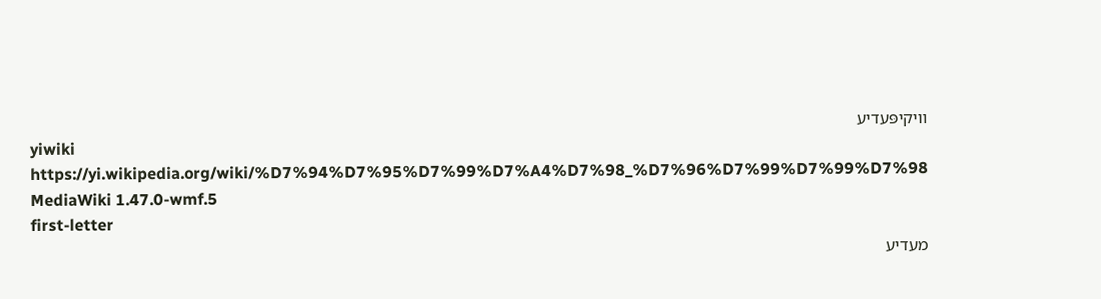װיקיפּעדיע
yiwiki
https://yi.wikipedia.org/wiki/%D7%94%D7%95%D7%99%D7%A4%D7%98_%D7%96%D7%99%D7%99%D7%98
MediaWiki 1.47.0-wmf.5
first-letter
מעדיע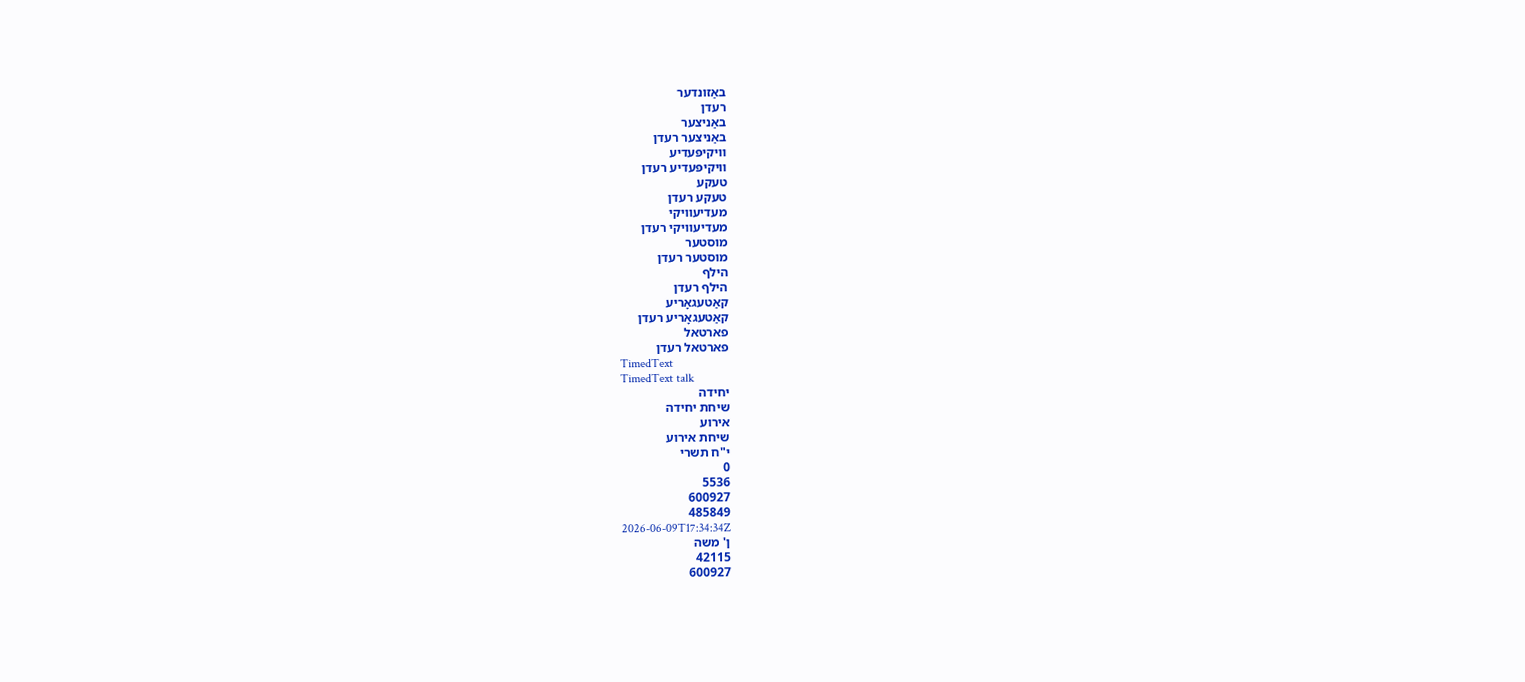באַזונדער
רעדן
באַניצער
באַניצער רעדן
װיקיפּעדיע
װיקיפּעדיע רעדן
טעקע
טעקע רעדן
מעדיעװיקי
מעדיעװיקי רעדן
מוסטער
מוסטער רעדן
הילף
הילף רעדן
קאַטעגאָריע
קאַטעגאָריע רעדן
פארטאל
פארטאל רעדן
TimedText
TimedText talk
יחידה
שיחת יחידה
אירוע
שיחת אירוע
י"ח תשרי
0
5536
600927
485849
2026-06-09T17:34:34Z
ן' משה
42115
600927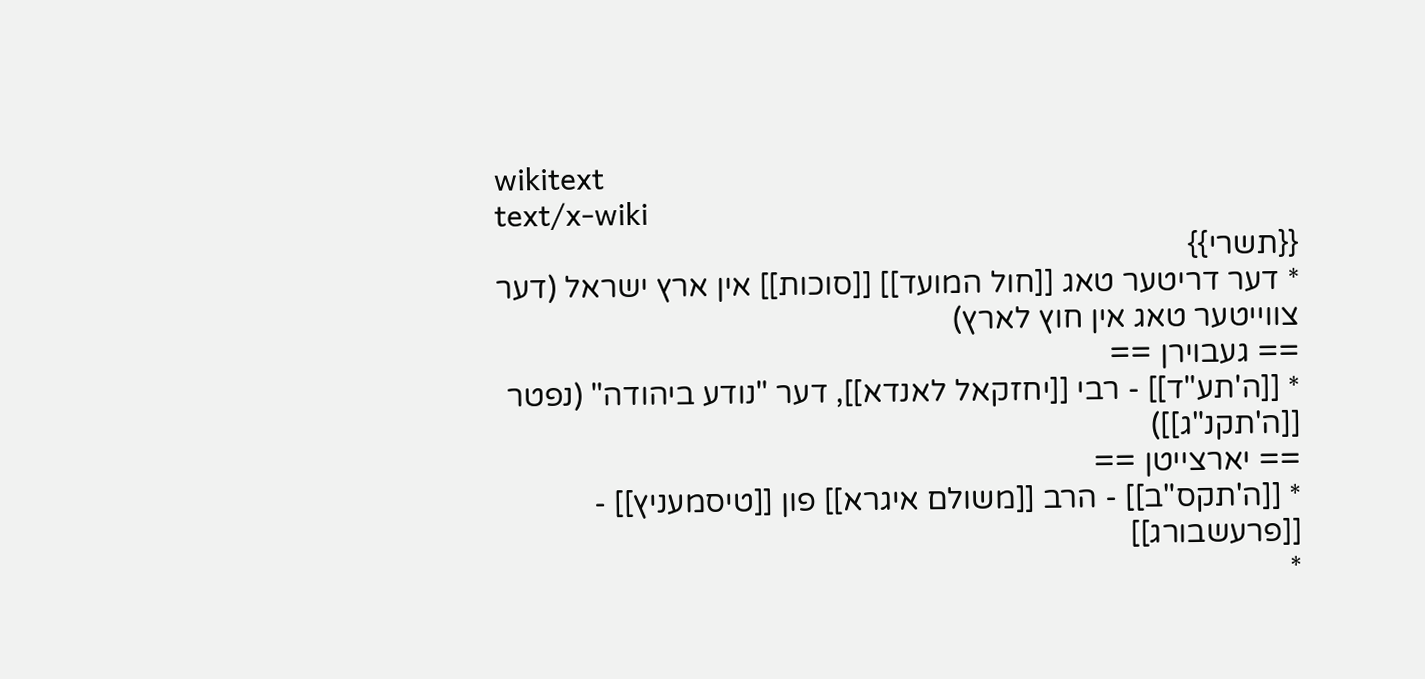wikitext
text/x-wiki
{{תשרי}}
* דער דריטער טאג [[חול המועד]] [[סוכות]] אין ארץ ישראל (דער צווייטער טאג אין חוץ לארץ)
== געבוירן ==
* [[ה'תע"ד]] - רבי [[יחזקאל לאנדא]], דער "נודע ביהודה" (נפטר [[ה'תקנ"ג]])
== יארצייטן ==
* [[ה'תקס"ב]] - הרב [[משולם איגרא]] פון [[טיסמעניץ]] - [[פרעשבורג]]
*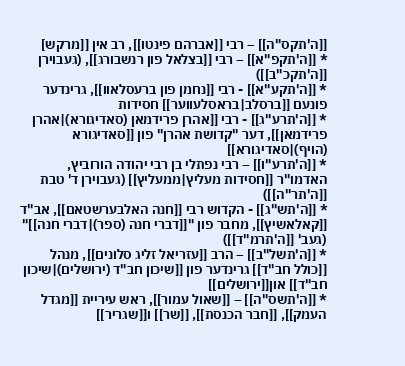[[ה'תקס"ה]] – רבי [[אברהם פינטו]], רב אין [[מרקש]
* [[ה'תקפ"א]] – רבי [[בצלאל פון רנשבורג]], (געבוירן [[ה'תקכ"ב]])
* [[ה'תקע"א]] - רבי [[נחמן פון ברעסלאוו]], גרינדער פונעם [[ברסלב|בראסלעווער]] חסידות
* [[ה'תרע"ג]] - רבי [[אהרן פרידמאן (סאדיגורא)|אהרן פרידמאן]], דער "קדושת אהרן" פון [[סאדיגורא (הויף)|סאדיגורא]]
* [[ה'תרע"ו]] – רבי נפתלי בן רבי יהודה הורוביץ, האדמו"ר [[חסידות מעליץ|ממעליץ]] (געבוירן ד' טבת [[ה'תר"ה]])
* [[ה'תש"ג]] - הקדוש רבי [[חנה האלבערשטאם]], אב"ד [[קאלאשיץ]], מחבר פון "[[דברי חנה (ספר)|דברי חנה]]" (געב' [[ה'תרמ"ד]])
* [[ה'תשל"ב]] – הרב [[עזריאל זליג סלונים]], מנהל [[כולל חב"ד]] גרינדער פון [[שיכון חב"ד (ירושלים)|שיכון חב"ד]] און[[ירושלים]]
* [[ה'תשס"ה]] – [[שאול עמור]], ראש עיריית [[מגדל העמק]], [[חבר הכנסת]], [[שר]] ו[[שגריר]]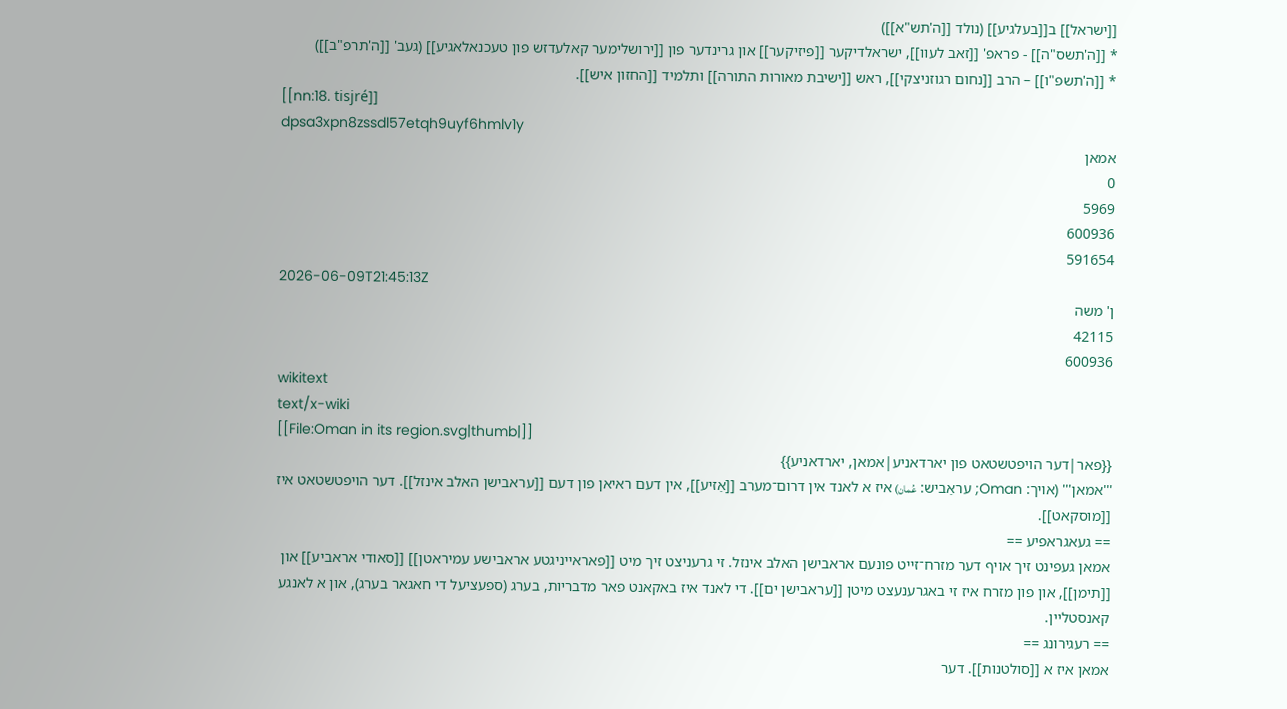[[ישראל]] ב[[בעלגיע]] (נולד [[ה'תש"א]])
* [[ה'תשס"ה]] - פראפ' [[זאב לעוו]], ישראלדיקער [[פיזיקער]] און גרינדער פון [[ירושלימער קאלעדזש פון טעכנאלאגיע]] (געב' [[ה'תרפ"ב]])
* [[ה'תשפ"ו]] – הרב [[נחום רגוזניצקי]], ראש [[ישיבת מאורות התורה]] ותלמיד [[החזון איש]].
[[nn:18. tisjré]]
dpsa3xpn8zssdl57etqh9uyf6hmlv1y
אמאן
0
5969
600936
591654
2026-06-09T21:45:13Z
ן' משה
42115
600936
wikitext
text/x-wiki
[[File:Oman in its region.svg|thumb|]]
{{פאר|דער הויפטשטאט פון יארדאניע|אמאן, יארדאניע}}
'''אמאן''' (אויך: Oman; עראַביש: عُمان) איז א לאנד אין דרום־מערב [[אַזיע]], אין דעם ראיאן פון דעם [[עראבישן האלב אינזל]]. דער הויפטשטאט איז [[מוסקאט]].
== געאגראפיע ==
אמאן געפינט זיך אויף דער מזרח־זייט פונעם אראבישן האלב אינזל. זי גרעניצט זיך מיט [[פאראייניגטע אראבישע עמיראטן]] [[סאודי אראביע]] און [[תימן]], און פון מזרח איז זי באגרענעצט מיטן [[עראבישן ים]]. די לאנד איז באקאנט פאר מדבריות, בערג (ספעציעל די חאגאר בערג), און א לאנגע קאנסטליין.
== רעגירונג ==
אמאן איז א [[סולטנות]]. דער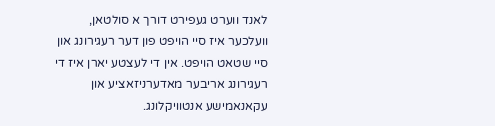לאנד ווערט געפירט דורך א סולטאן, וועלכער איז סיי הויפט פון דער רעגירונג און סיי שטאט הויפט. אין די לעצטע יארן איז די רעגירונג אריבער מאדערניזאציע און עקאנאמישע אנטוויקלונג.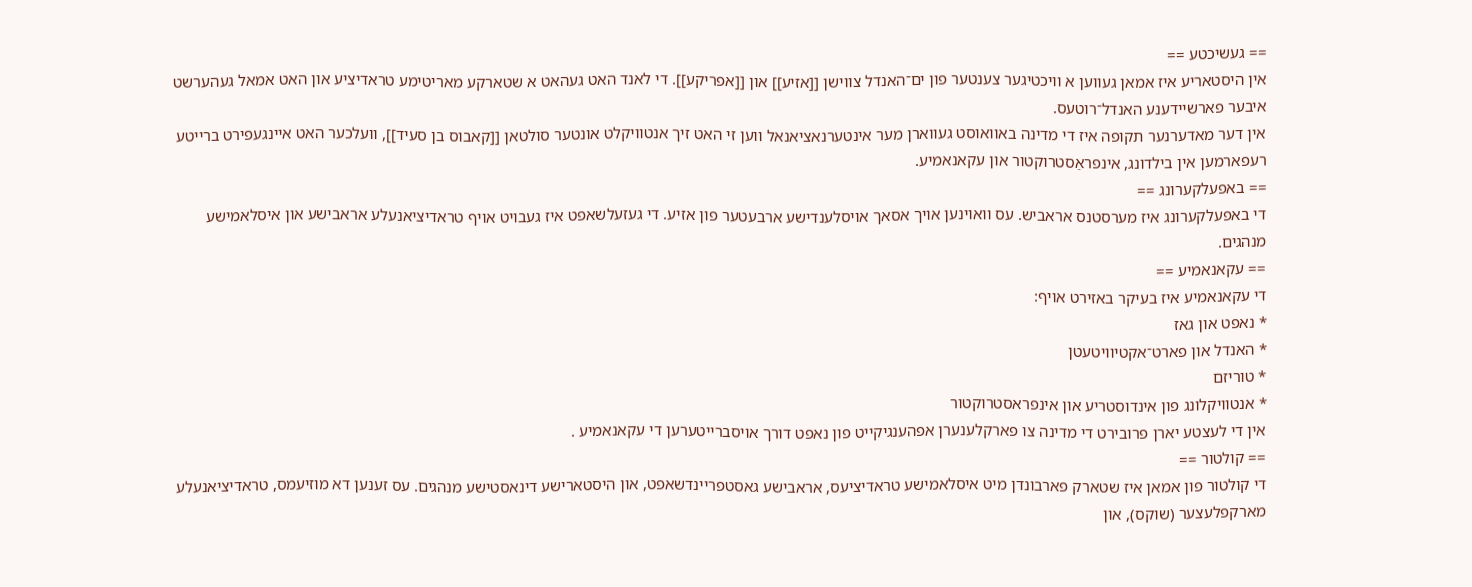== געשיכטע ==
אין היסטאריע איז אמאן געווען א וויכטיגער צענטער פון ים־האנדל צווישן [[אזיע]] און [[אפריקע]]. די לאנד האט געהאט א שטארקע מאריטימע טראדיציע און האט אמאל געהערשט איבער פארשיידענע האנדל־רוטעס.
אין דער מאדערנער תקופה איז די מדינה באוואוסט געווארן מער אינטערנאציאנאל ווען זי האט זיך אנטוויקלט אונטער סולטאן [[קאבוס בן סעיד]], וועלכער האט איינגעפירט ברייטע רעפארמען אין בילדונג, אינפראַסטרוקטור און עקאנאמיע.
== באפעלקערונג ==
די באפעלקערונג איז מערסטנס אראביש. עס וואוינען אויך אסאך אויסלענדישע ארבעטער פון אזיע. די געזעלשאפט איז געבויט אויף טראדיציאנעלע אראבישע און איסלאמישע מנהגים.
== עקאנאמיע ==
די עקאנאמיע איז בעיקר באזירט אויף:
* נאפט און גאז
* האנדל און פארט־אקטיוויטעטן
* טוריזם
* אנטוויקלונג פון אינדוסטריע און אינפראסטרוקטור
אין די לעצטע יארן פרובירט די מדינה צו פארקלענערן אפהענגיקייט פון נאפט דורך אויסברייטערען די עקאנאמיע .
== קולטור ==
די קולטור פון אמאן איז שטארק פארבונדן מיט איסלאמישע טראדיציעס, אראבישע גאסטפריינדשאפט, און היסטארישע דינאסטישע מנהגים. עס זענען דא מוזיעמס, טראדיציאנעלע מארקפלעצער (שוקס), און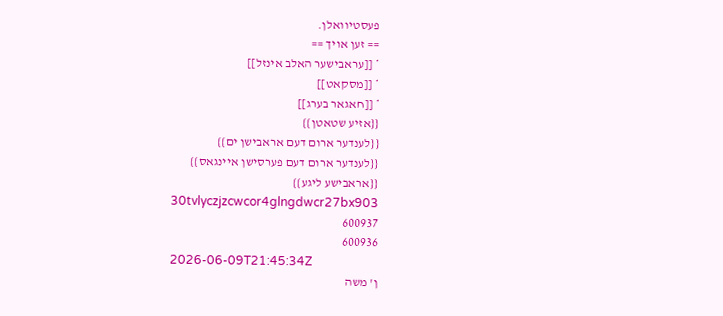פעסטיוואלן.
== זען אויך ==
* [[עראבישער האלב אינזל]]
* [[מסקאט]]
* [[חאגאר בערג]]
{{אזיע שטאטן}}
{{לענדער ארום דעם אראבישן ים}}
{{לענדער ארום דעם פערסישן איינגאס}}
{{אראבישע ליגע}}
30tvlyczjzcwcor4glngdwcr27bx903
600937
600936
2026-06-09T21:45:34Z
ן' משה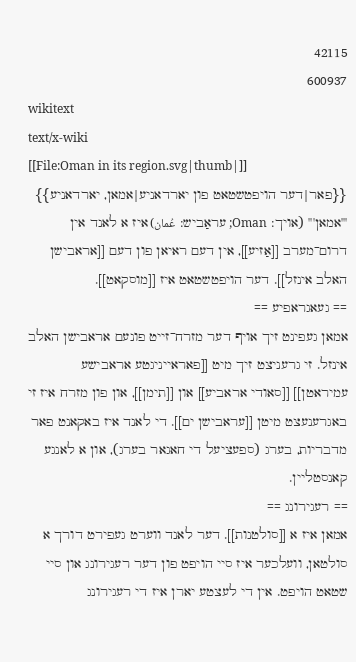42115
600937
wikitext
text/x-wiki
[[File:Oman in its region.svg|thumb|]]
{{פאר|דער הויפטשטאט פון יארדאניע|אמאן, יארדאניע}}
'''אמאן''' (אויך: Oman; עראַביש: عُمان) איז א לאנד אין דרום־מערב [[אַזיע]], אין דעם ראיאן פון דעם [[אראבישן האלב אינזל]]. דער הויפטשטאט איז [[מוסקאט]].
== געאגראפיע ==
אמאן געפינט זיך אויף דער מזרח־זייט פונעם אראבישן האלב אינזל. זי גרעניצט זיך מיט [[פאראייניגטע אראבישע עמיראטן]] [[סאודי אראביע]] און [[תימן]], און פון מזרח איז זי באגרענעצט מיטן [[עראבישן ים]]. די לאנד איז באקאנט פאר מדבריות, בערג (ספעציעל די חאגאר בערג), און א לאנגע קאנסטליין.
== רעגירונג ==
אמאן איז א [[סולטנות]]. דער לאנד ווערט געפירט דורך א סולטאן, וועלכער איז סיי הויפט פון דער רעגירונג און סיי שטאט הויפט. אין די לעצטע יארן איז די רעגירונג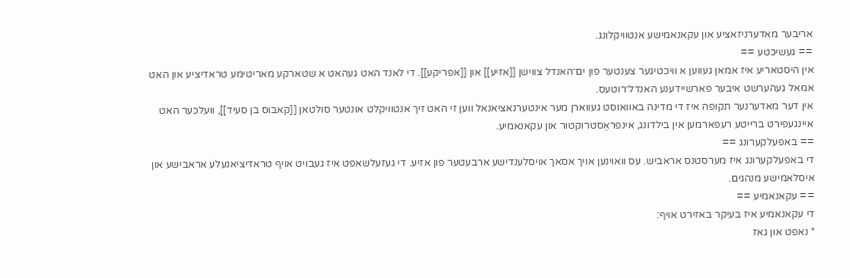אריבער מאדערניזאציע און עקאנאמישע אנטוויקלונג.
== געשיכטע ==
אין היסטאריע איז אמאן געווען א וויכטיגער צענטער פון ים־האנדל צווישן [[אזיע]] און [[אפריקע]]. די לאנד האט געהאט א שטארקע מאריטימע טראדיציע און האט אמאל געהערשט איבער פארשיידענע האנדל־רוטעס.
אין דער מאדערנער תקופה איז די מדינה באוואוסט געווארן מער אינטערנאציאנאל ווען זי האט זיך אנטוויקלט אונטער סולטאן [[קאבוס בן סעיד]], וועלכער האט איינגעפירט ברייטע רעפארמען אין בילדונג, אינפראַסטרוקטור און עקאנאמיע.
== באפעלקערונג ==
די באפעלקערונג איז מערסטנס אראביש. עס וואוינען אויך אסאך אויסלענדישע ארבעטער פון אזיע. די געזעלשאפט איז געבויט אויף טראדיציאנעלע אראבישע און איסלאמישע מנהגים.
== עקאנאמיע ==
די עקאנאמיע איז בעיקר באזירט אויף:
* נאפט און גאז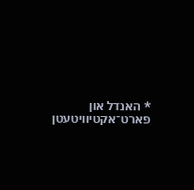* האנדל און פארט־אקטיוויטעטן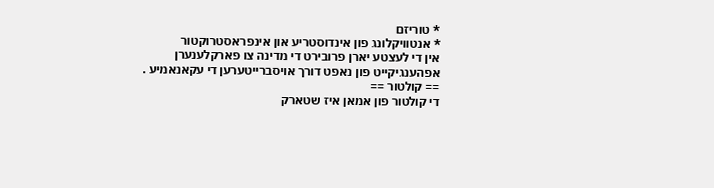* טוריזם
* אנטוויקלונג פון אינדוסטריע און אינפראסטרוקטור
אין די לעצטע יארן פרובירט די מדינה צו פארקלענערן אפהענגיקייט פון נאפט דורך אויסברייטערען די עקאנאמיע .
== קולטור ==
די קולטור פון אמאן איז שטארק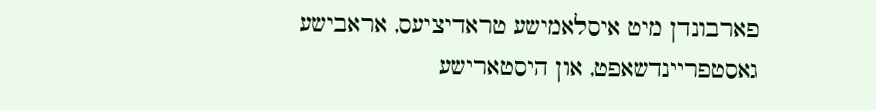פארבונדן מיט איסלאמישע טראדיציעס, אראבישע גאסטפריינדשאפט, און היסטארישע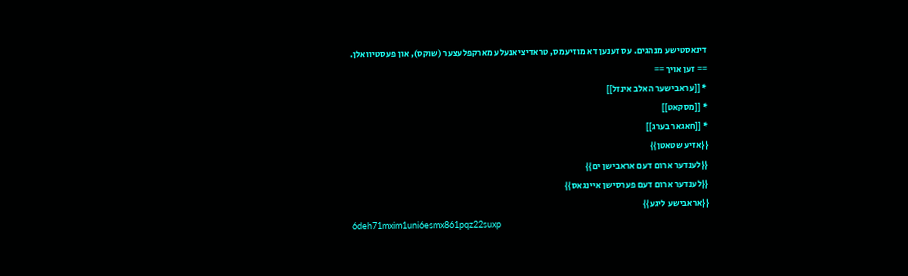דינאסטישע מנהגים. עס זענען דא מוזיעמס, טראדיציאנעלע מארקפלעצער (שוקס), און פעסטיוואלן.
== זען אויך ==
* [[עראבישער האלב אינזל]]
* [[מסקאט]]
* [[חאגאר בערג]]
{{אזיע שטאטן}}
{{לענדער ארום דעם אראבישן ים}}
{{לענדער ארום דעם פערסישן איינגאס}}
{{אראבישע ליגע}}
6deh71mxim1uni6esmx861pqz22suxp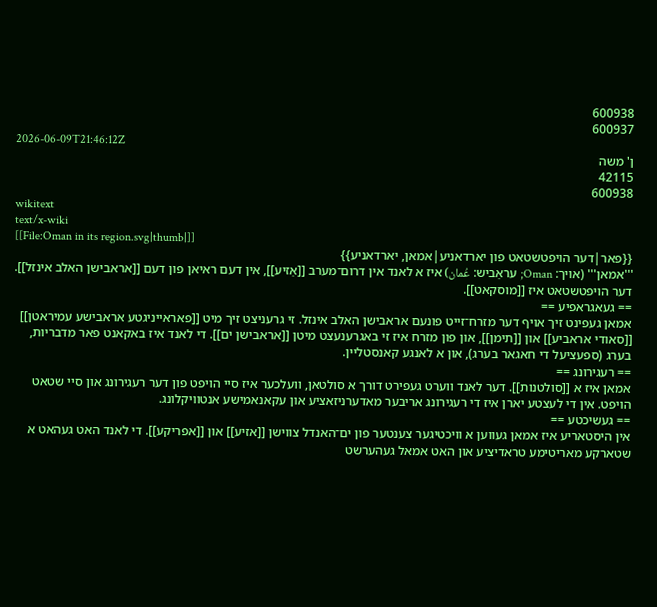600938
600937
2026-06-09T21:46:12Z
ן' משה
42115
600938
wikitext
text/x-wiki
[[File:Oman in its region.svg|thumb|]]
{{פאר|דער הויפטשטאט פון יארדאניע|אמאן, יארדאניע}}
'''אמאן''' (אויך: Oman; עראַביש: عُمان) איז א לאנד אין דרום־מערב [[אַזיע]], אין דעם ראיאן פון דעם [[אראבישן האלב אינזל]]. דער הויפטשטאט איז [[מוסקאט]].
== געאגראפיע ==
אמאן געפינט זיך אויף דער מזרח־זייט פונעם אראבישן האלב אינזל. זי גרעניצט זיך מיט [[פאראייניגטע אראבישע עמיראטן]] [[סאודי אראביע]] און [[תימן]], און פון מזרח איז זי באגרענעצט מיטן [[אראבישן ים]]. די לאנד איז באקאנט פאר מדבריות, בערג (ספעציעל די חאגאר בערג), און א לאנגע קאנסטליין.
== רעגירונג ==
אמאן איז א [[סולטנות]]. דער לאנד ווערט געפירט דורך א סולטאן, וועלכער איז סיי הויפט פון דער רעגירונג און סיי שטאט הויפט. אין די לעצטע יארן איז די רעגירונג אריבער מאדערניזאציע און עקאנאמישע אנטוויקלונג.
== געשיכטע ==
אין היסטאריע איז אמאן געווען א וויכטיגער צענטער פון ים־האנדל צווישן [[אזיע]] און [[אפריקע]]. די לאנד האט געהאט א שטארקע מאריטימע טראדיציע און האט אמאל געהערשט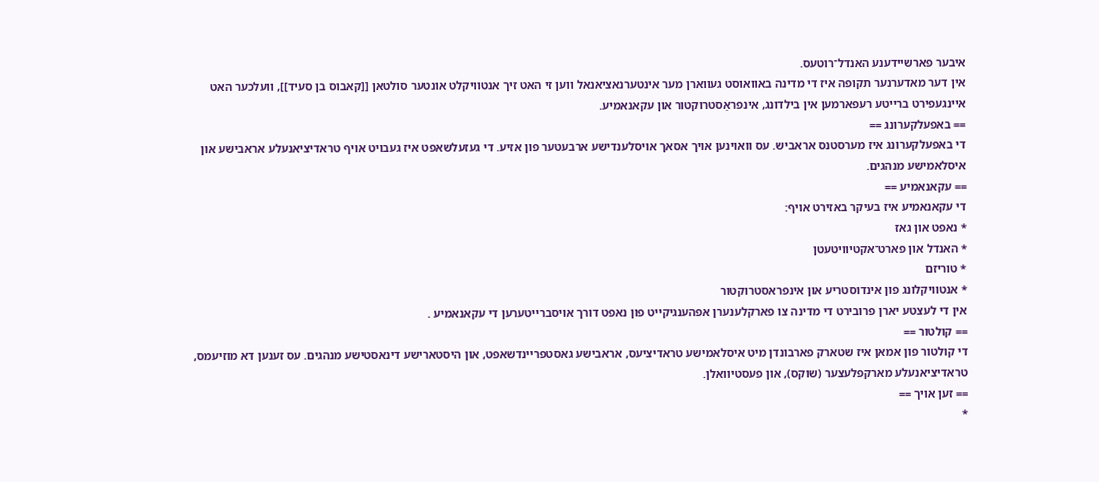איבער פארשיידענע האנדל־רוטעס.
אין דער מאדערנער תקופה איז די מדינה באוואוסט געווארן מער אינטערנאציאנאל ווען זי האט זיך אנטוויקלט אונטער סולטאן [[קאבוס בן סעיד]], וועלכער האט איינגעפירט ברייטע רעפארמען אין בילדונג, אינפראַסטרוקטור און עקאנאמיע.
== באפעלקערונג ==
די באפעלקערונג איז מערסטנס אראביש. עס וואוינען אויך אסאך אויסלענדישע ארבעטער פון אזיע. די געזעלשאפט איז געבויט אויף טראדיציאנעלע אראבישע און איסלאמישע מנהגים.
== עקאנאמיע ==
די עקאנאמיע איז בעיקר באזירט אויף:
* נאפט און גאז
* האנדל און פארט־אקטיוויטעטן
* טוריזם
* אנטוויקלונג פון אינדוסטריע און אינפראסטרוקטור
אין די לעצטע יארן פרובירט די מדינה צו פארקלענערן אפהענגיקייט פון נאפט דורך אויסברייטערען די עקאנאמיע .
== קולטור ==
די קולטור פון אמאן איז שטארק פארבונדן מיט איסלאמישע טראדיציעס, אראבישע גאסטפריינדשאפט, און היסטארישע דינאסטישע מנהגים. עס זענען דא מוזיעמס, טראדיציאנעלע מארקפלעצער (שוקס), און פעסטיוואלן.
== זען אויך ==
*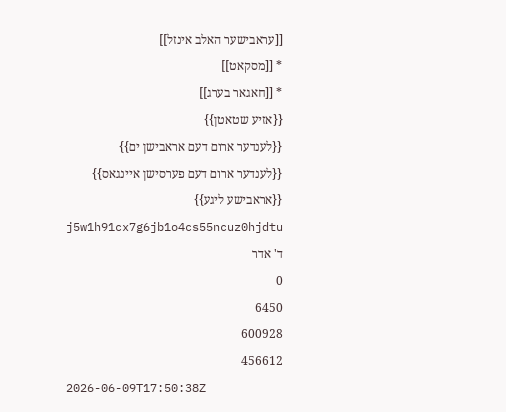[[עראבישער האלב אינזל]]
* [[מסקאט]]
* [[חאגאר בערג]]
{{אזיע שטאטן}}
{{לענדער ארום דעם אראבישן ים}}
{{לענדער ארום דעם פערסישן איינגאס}}
{{אראבישע ליגע}}
j5w1h91cx7g6jb1o4cs55ncuz0hjdtu
ד' אדר
0
6450
600928
456612
2026-06-09T17:50:38Z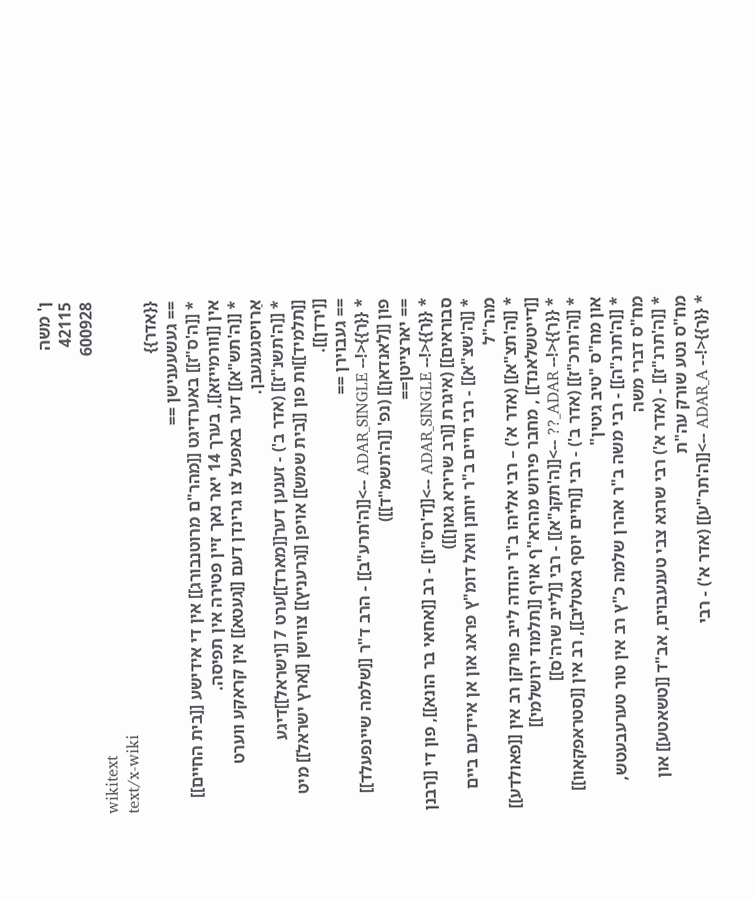ן' משה
42115
600928
wikitext
text/x-wiki
{{אדר}}
== געשעענישן ==
* [[ה'ס"ז]] באערדיגט [[מהר"ם מרוטנבורג]] אין די אידישע [[בית החיים]] אין [[וורמייזא]], בערך 14 יאר נאך זיין פטירה אין תפיסה.
* [[ה'תש"א]] דער באפעל צו גרינדן דעם [[געטא]] אין קראקע ווערט אַרויסגעגעבן.
* [[ה'תשנ"ז]] (אדר ב') - זענען דער[[מארד]]ערט 7 [[ישראל]]דיגע [[תלמיד]]ות פון [[בית שמש]] אויפן [[גרעניץ]] צווישן [[ארץ ישראל]] מיט [[ירדן]].
== געבוירן ==
* {{ר}}<!-- ADAR_SINGLE -->[[ה'תרע"ב]] - הרב ד"ר [[שלמה שיינפעלד]] פון [[לאנדאן]] (נפ' [[ה'תשמ"ד]])
== יארצייטן==
* {{ר}}<!-- ADAR_SINGLE -->[[ד'רס"ו]] - רב [[אחאי בר הונא]], פון די [[רבנן סבוראים]] (איגרת [[רב שרירא גאון]])
* [[ה'שצ"א]] - רבי חיים ב"ר יוחנן וואל דומ"ץ פראג און אן איידעם ביים מהר"ל
* [[ה'תצ"א]] (אדר א') – רבי אליהו ב"ר יהודה לייב פורקן רב אין [[פאולדע]] [[דייטשלאנד]] , מחבר פירוש מהרא"ף אויף [[תלמוד ירושלמי]]
* {{ר}}<!-- ADAR_?? -->[[ה'תקנ"א]] - רבי [[לייב שרה'ס]]
* [[ה'תרכ"ז]] (אדר ב') - רבי [[חיים יוסף גאטליב]], רב אין [[סטראפקאוו]] און מח"ס "טיב גיטין"
* [[ה'תרנ"ה]] - רבי משה ב"ר אהרן שלמה כ"ץ רב אין טור טערעבעטש, מח"ס דברי משה
* [[ה'תרנ"ז]] - (אדר א') רבי שרגא צבי טענעבוים, אב"ד [[טשאטע]] און מח"ס נטע שורק עה"ת
* {{ר}}<!-- ADAR_A -->[[ה'תר"ע]] (אדר א') - רבי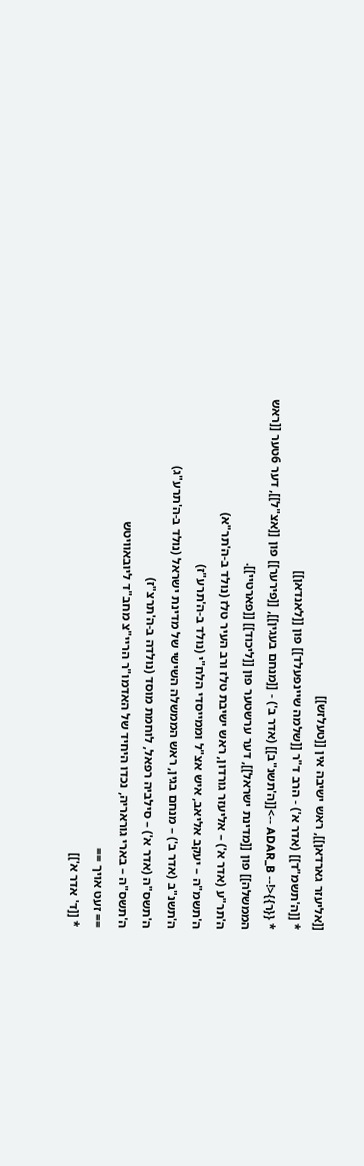[[אליעזר גארדאן]], ראש ישיבה אין [[טעלזש]]
* [[ה'תשמ"ד]] (אדר א') - הרב ד"ר [[שלמה שיינפעלד]] פון [[לאנדאן]]
* {{ר}}<!-- ADAR_B -->[[ה'תשנ"ב]] (אדר ב') - [[מנחם בעגין]], [[פירער]] פון [[אצ"ל]], דער 6טער [[ראש הממשלה]] פון [[מדינת ישראל]], דער ערשטער פון [[ליכוד]] [[פארטיי]].
ה'תר"ע (אדר א') – אליעזר גורדון, ראש ישיבת טלז ורב העיר טלז (נולד ב-ה'תר"א)
ה'תשמ"ה – יעקב אליאב, איש אצ"ל וממייסדי הלח"י (נולד ב-ה'תרע"ז)
ה'תשנ"ב (אדר ב') – מנחם בגין, ראש הממשלה השישי של מדינת ישראל (נולד ב-ה'תרע"ג)
ה'תשס"ה (אדר א') – סילביה רפאל, לוחמת מוסד (נולדה ב-ה'תרצ"ז)
ה'תשס"ה – בארי גוראריה, נכדו היחיד של האדמו"ר הריי"צ מחב"ד ליובאוויטש
== זעט אויך ==
* [[ד' אדר א']]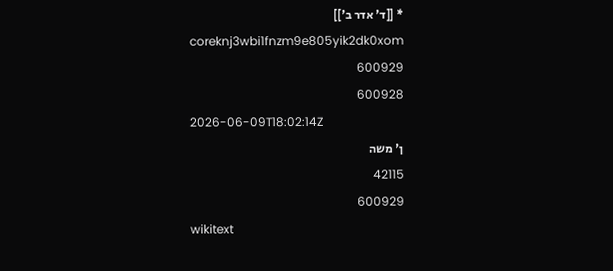* [[ד' אדר ב']]
coreknj3wbi1fnzm9e805yik2dk0xom
600929
600928
2026-06-09T18:02:14Z
ן' משה
42115
600929
wikitext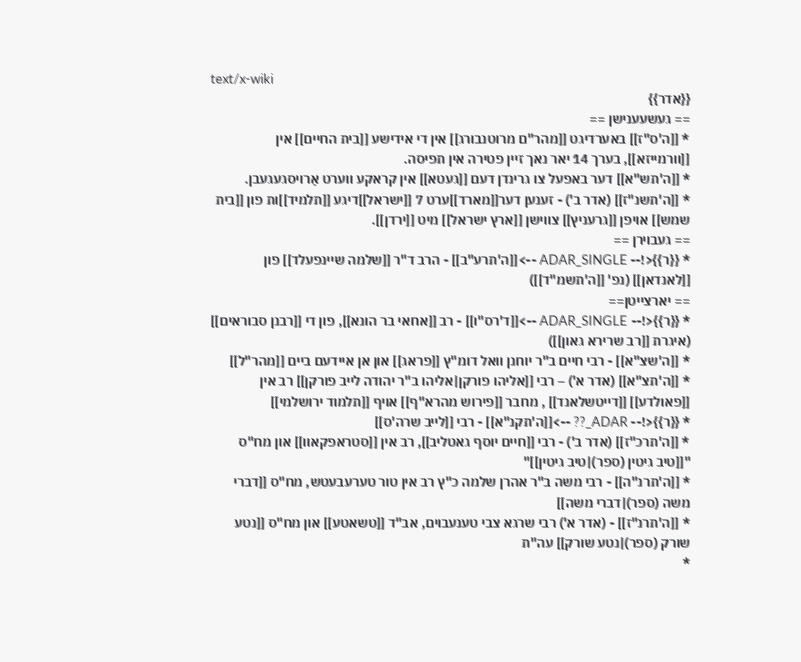text/x-wiki
{{אדר}}
== געשעענישן ==
* [[ה'ס"ז]] באערדיגט [[מהר"ם מרוטנבורג]] אין די אידישע [[בית החיים]] אין [[וורמייזא]], בערך 14 יאר נאך זיין פטירה אין תפיסה.
* [[ה'תש"א]] דער באפעל צו גרינדן דעם [[געטא]] אין קראקע ווערט אַרויסגעגעבן.
* [[ה'תשנ"ז]] (אדר ב') - זענען דער[[מארד]]ערט 7 [[ישראל]]דיגע [[תלמיד]]ות פון [[בית שמש]] אויפן [[גרעניץ]] צווישן [[ארץ ישראל]] מיט [[ירדן]].
== געבוירן ==
* {{ר}}<!-- ADAR_SINGLE -->[[ה'תרע"ב]] - הרב ד"ר [[שלמה שיינפעלד]] פון [[לאנדאן]] (נפ' [[ה'תשמ"ד]])
== יארצייטן==
* {{ר}}<!-- ADAR_SINGLE -->[[ד'רס"ו]] - רב [[אחאי בר הונא]], פון די [[רבנן סבוראים]] (איגרת [[רב שרירא גאון]])
* [[ה'שצ"א]] - רבי חיים ב"ר יוחנן וואל דומ"ץ [[פראג]] און אן איידעם ביים [[מהר"ל]]
* [[ה'תצ"א]] (אדר א') – רבי [[אליהו פורקן|אליהו ב"ר יהודה לייב פורקן]] רב אין [[פאולדע]] [[דייטשלאנד]] , מחבר [[פירוש מהרא"ף]] אויף [[תלמוד ירושלמי]]
* {{ר}}<!-- ADAR_?? -->[[ה'תקנ"א]] - רבי [[לייב שרה'ס]]
* [[ה'תרכ"ז]] (אדר ב') - רבי [[חיים יוסף גאטליב]], רב אין [[סטראפקאוו]] און מח"ס "[[טיב גיטין (ספר)|טיב גיטין]]"
* [[ה'תרנ"ה]] - רבי משה ב"ר אהרן שלמה כ"ץ רב אין טור טערעבעטש, מח"ס [[דברי משה (ספר)|דברי משה]]
* [[ה'תרנ"ז]] - (אדר א') רבי שרגא צבי טענעבוים, אב"ד [[טשאטע]] און מח"ס [[נטע שורק (ספר)|נטע שורק]] עה"ת
*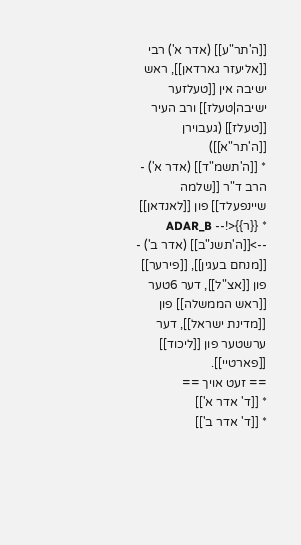[[ה'תר"ע]] (אדר א') רבי [[אליעזר גארדאן]], ראש ישיבה אין [[טעלזער ישיבה|טעלז]] ורב העיר [[טעלז]] (געבוירן [[ה'תר"א]])
* [[ה'תשמ"ד]] (אדר א') - הרב ד"ר [[שלמה שיינפעלד]] פון [[לאנדאן]]
* {{ר}}<!-- ADAR_B -->[[ה'תשנ"ב]] (אדר ב') - [[מנחם בעגין]], [[פירער]] פון [[אצ"ל]], דער 6טער [[ראש הממשלה]] פון [[מדינת ישראל]], דער ערשטער פון [[ליכוד]] [[פארטיי]].
== זעט אויך ==
* [[ד' אדר א']]
* [[ד' אדר ב']]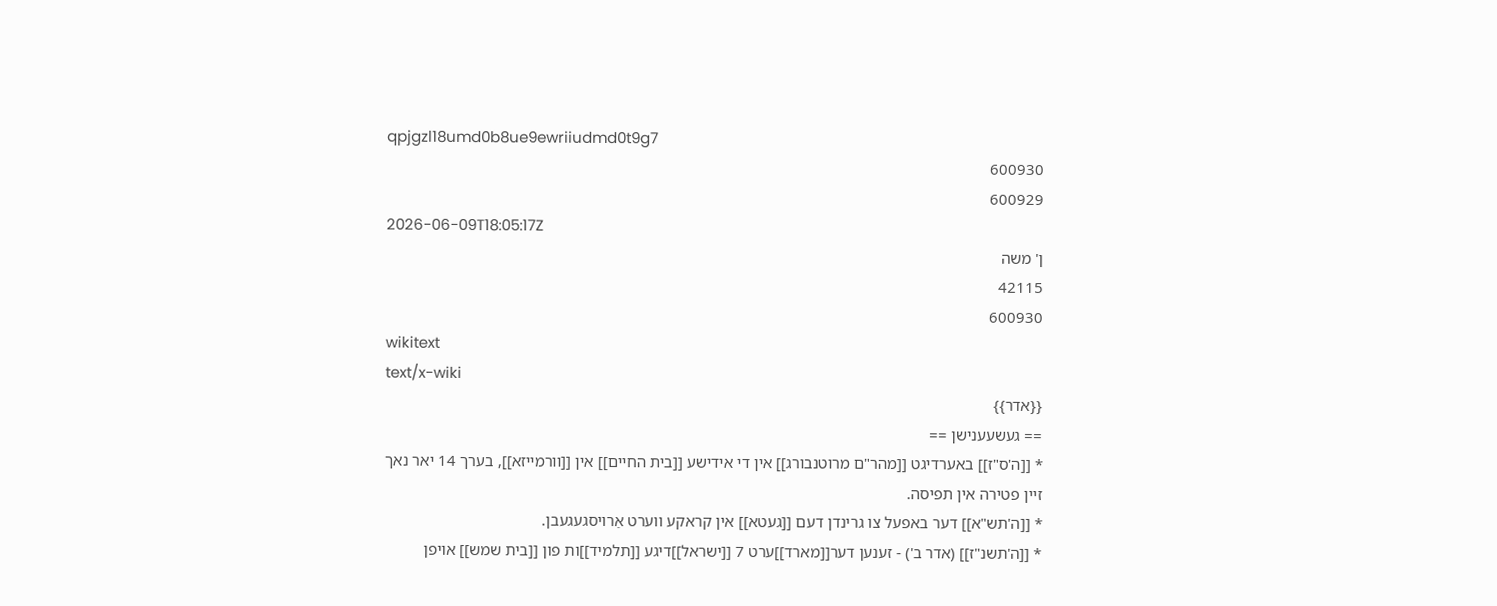qpjgzl18umd0b8ue9ewriiudmd0t9g7
600930
600929
2026-06-09T18:05:17Z
ן' משה
42115
600930
wikitext
text/x-wiki
{{אדר}}
== געשעענישן ==
* [[ה'ס"ז]] באערדיגט [[מהר"ם מרוטנבורג]] אין די אידישע [[בית החיים]] אין [[וורמייזא]], בערך 14 יאר נאך זיין פטירה אין תפיסה.
* [[ה'תש"א]] דער באפעל צו גרינדן דעם [[געטא]] אין קראקע ווערט אַרויסגעגעבן.
* [[ה'תשנ"ז]] (אדר ב') - זענען דער[[מארד]]ערט 7 [[ישראל]]דיגע [[תלמיד]]ות פון [[בית שמש]] אויפן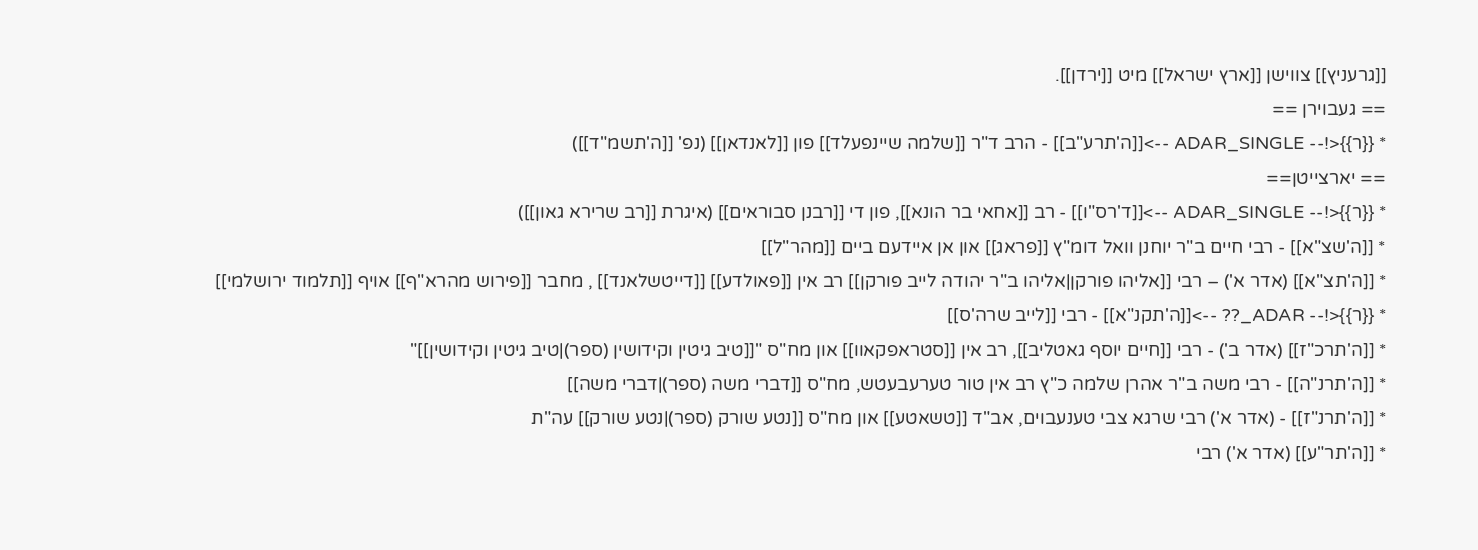[[גרעניץ]] צווישן [[ארץ ישראל]] מיט [[ירדן]].
== געבוירן ==
* {{ר}}<!-- ADAR_SINGLE -->[[ה'תרע"ב]] - הרב ד"ר [[שלמה שיינפעלד]] פון [[לאנדאן]] (נפ' [[ה'תשמ"ד]])
== יארצייטן==
* {{ר}}<!-- ADAR_SINGLE -->[[ד'רס"ו]] - רב [[אחאי בר הונא]], פון די [[רבנן סבוראים]] (איגרת [[רב שרירא גאון]])
* [[ה'שצ"א]] - רבי חיים ב"ר יוחנן וואל דומ"ץ [[פראג]] און אן איידעם ביים [[מהר"ל]]
* [[ה'תצ"א]] (אדר א') – רבי [[אליהו פורקן|אליהו ב"ר יהודה לייב פורקן]] רב אין [[פאולדע]] [[דייטשלאנד]] , מחבר [[פירוש מהרא"ף]] אויף [[תלמוד ירושלמי]]
* {{ר}}<!-- ADAR_?? -->[[ה'תקנ"א]] - רבי [[לייב שרה'ס]]
* [[ה'תרכ"ז]] (אדר ב') - רבי [[חיים יוסף גאטליב]], רב אין [[סטראפקאוו]] און מח"ס "[[טיב גיטין וקידושין (ספר)|טיב גיטין וקידושין]]"
* [[ה'תרנ"ה]] - רבי משה ב"ר אהרן שלמה כ"ץ רב אין טור טערעבעטש, מח"ס [[דברי משה (ספר)|דברי משה]]
* [[ה'תרנ"ז]] - (אדר א') רבי שרגא צבי טענעבוים, אב"ד [[טשאטע]] און מח"ס [[נטע שורק (ספר)|נטע שורק]] עה"ת
* [[ה'תר"ע]] (אדר א') רבי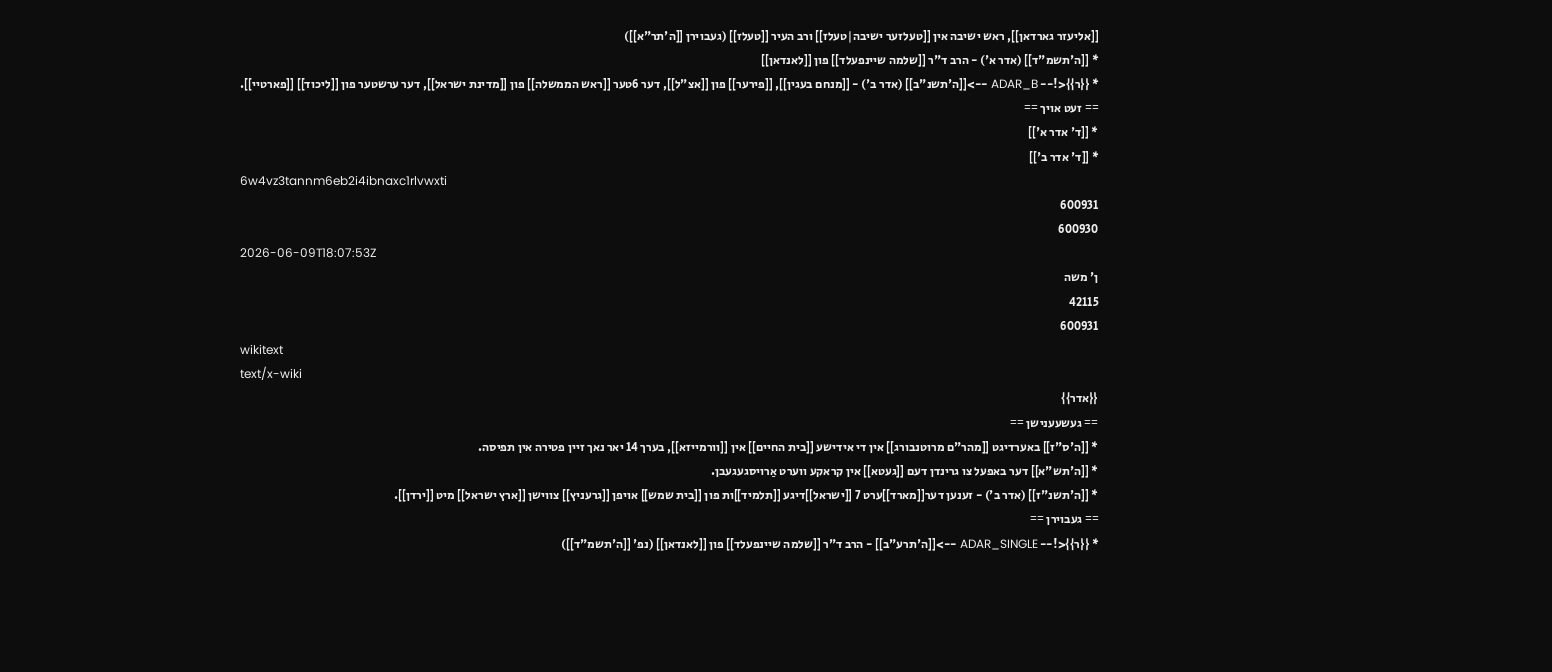[[אליעזר גארדאן]], ראש ישיבה אין [[טעלזער ישיבה|טעלז]] ורב העיר [[טעלז]] (געבוירן [[ה'תר"א]])
* [[ה'תשמ"ד]] (אדר א') - הרב ד"ר [[שלמה שיינפעלד]] פון [[לאנדאן]]
* {{ר}}<!-- ADAR_B -->[[ה'תשנ"ב]] (אדר ב') - [[מנחם בעגין]], [[פירער]] פון [[אצ"ל]], דער 6טער [[ראש הממשלה]] פון [[מדינת ישראל]], דער ערשטער פון [[ליכוד]] [[פארטיי]].
== זעט אויך ==
* [[ד' אדר א']]
* [[ד' אדר ב']]
6w4vz3tannm6eb2i4ibnaxc1rlvwxti
600931
600930
2026-06-09T18:07:53Z
ן' משה
42115
600931
wikitext
text/x-wiki
{{אדר}}
== געשעענישן ==
* [[ה'ס"ז]] באערדיגט [[מהר"ם מרוטנבורג]] אין די אידישע [[בית החיים]] אין [[וורמייזא]], בערך 14 יאר נאך זיין פטירה אין תפיסה.
* [[ה'תש"א]] דער באפעל צו גרינדן דעם [[געטא]] אין קראקע ווערט אַרויסגעגעבן.
* [[ה'תשנ"ז]] (אדר ב') - זענען דער[[מארד]]ערט 7 [[ישראל]]דיגע [[תלמיד]]ות פון [[בית שמש]] אויפן [[גרעניץ]] צווישן [[ארץ ישראל]] מיט [[ירדן]].
== געבוירן ==
* {{ר}}<!-- ADAR_SINGLE -->[[ה'תרע"ב]] - הרב ד"ר [[שלמה שיינפעלד]] פון [[לאנדאן]] (נפ' [[ה'תשמ"ד]])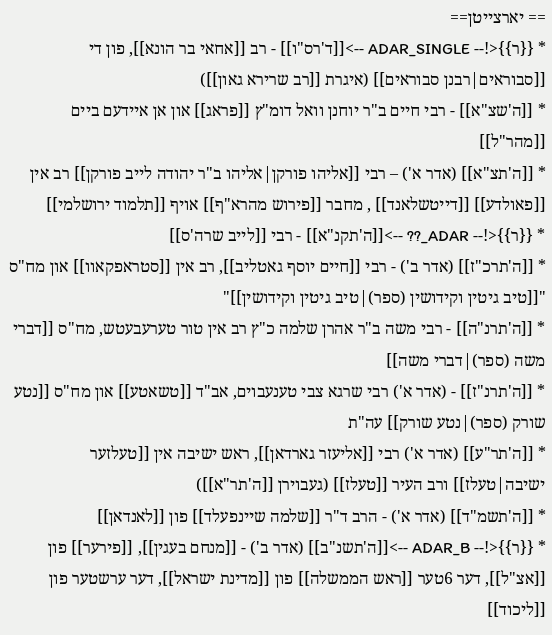== יארצייטן==
* {{ר}}<!-- ADAR_SINGLE -->[[ד'רס"ו]] - רב [[אחאי בר הונא]], פון די [[סבוראים|רבנן סבוראים]] (איגרת [[רב שרירא גאון]])
* [[ה'שצ"א]] - רבי חיים ב"ר יוחנן וואל דומ"ץ [[פראג]] און אן איידעם ביים [[מהר"ל]]
* [[ה'תצ"א]] (אדר א') – רבי [[אליהו פורקן|אליהו ב"ר יהודה לייב פורקן]] רב אין [[פאולדע]] [[דייטשלאנד]] , מחבר [[פירוש מהרא"ף]] אויף [[תלמוד ירושלמי]]
* {{ר}}<!-- ADAR_?? -->[[ה'תקנ"א]] - רבי [[לייב שרה'ס]]
* [[ה'תרכ"ז]] (אדר ב') - רבי [[חיים יוסף גאטליב]], רב אין [[סטראפקאוו]] און מח"ס "[[טיב גיטין וקידושין (ספר)|טיב גיטין וקידושין]]"
* [[ה'תרנ"ה]] - רבי משה ב"ר אהרן שלמה כ"ץ רב אין טור טערעבעטש, מח"ס [[דברי משה (ספר)|דברי משה]]
* [[ה'תרנ"ז]] - (אדר א') רבי שרגא צבי טענעבוים, אב"ד [[טשאטע]] און מח"ס [[נטע שורק (ספר)|נטע שורק]] עה"ת
* [[ה'תר"ע]] (אדר א') רבי [[אליעזר גארדאן]], ראש ישיבה אין [[טעלזער ישיבה|טעלז]] ורב העיר [[טעלז]] (געבוירן [[ה'תר"א]])
* [[ה'תשמ"ד]] (אדר א') - הרב ד"ר [[שלמה שיינפעלד]] פון [[לאנדאן]]
* {{ר}}<!-- ADAR_B -->[[ה'תשנ"ב]] (אדר ב') - [[מנחם בעגין]], [[פירער]] פון [[אצ"ל]], דער 6טער [[ראש הממשלה]] פון [[מדינת ישראל]], דער ערשטער פון [[ליכוד]]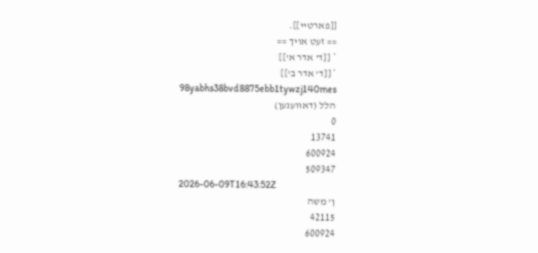[[פארטיי]].
== זעט אויך ==
* [[ד' אדר א']]
* [[ד' אדר ב']]
98yabhs38bvd8875ebb1tywzj140mes
הלל (דאווענען)
0
13741
600924
509347
2026-06-09T16:43:52Z
ן' משה
42115
600924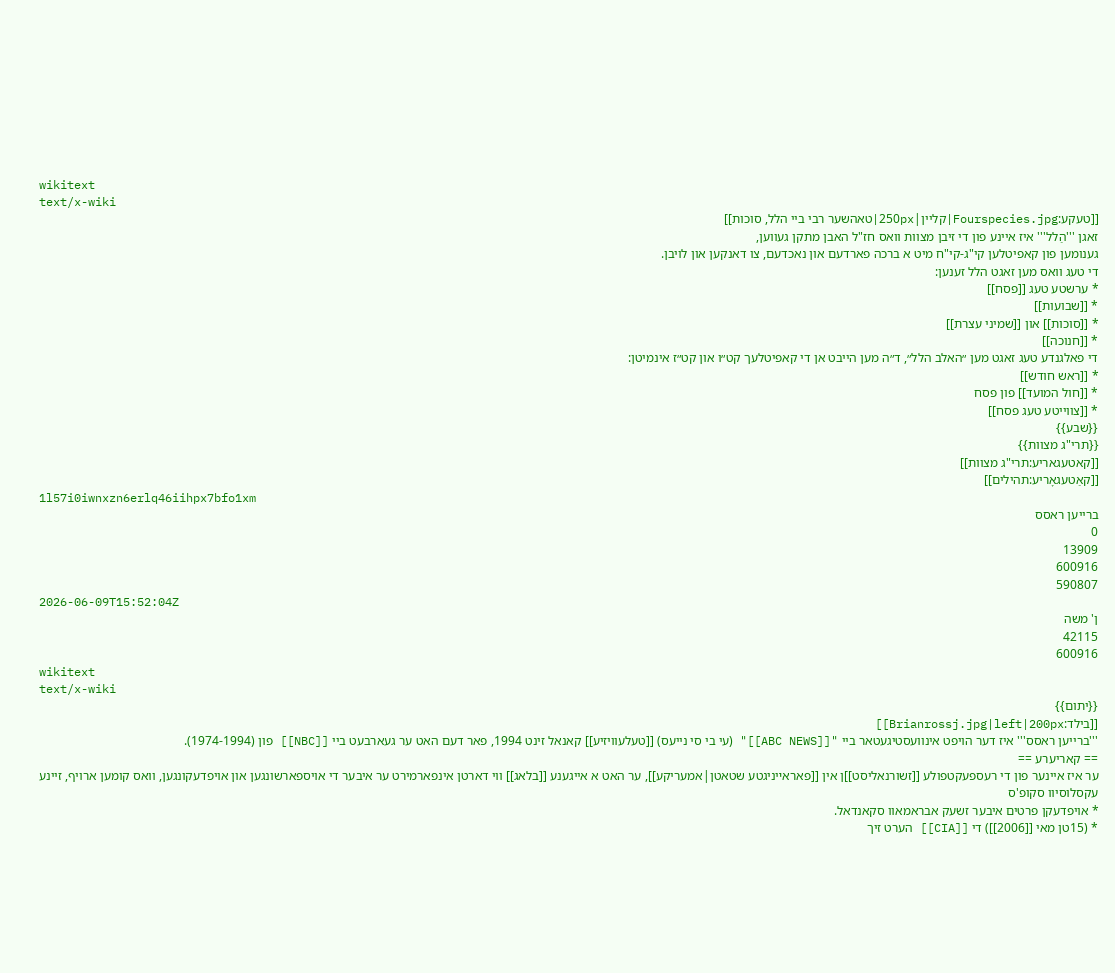wikitext
text/x-wiki
[[טעקע:Fourspecies.jpg|קליין|250px|טאהשער רבי ביי הלל, סוכות]]
זאגן '''הַלל''' איז איינע פון די זיבן מצוות וואס חז"ל האבן מתקן געווען,
גענומען פון קאפיטלען קי"ג-קי"ח מיט א ברכה פארדעם און נאכדעם, צו דאנקען און לויבן.
די טעג וואס מען זאגט הלל זענען:
* ערשטע טעג [[פסח]]
* [[שבועות]]
* [[סוכות]] און [[שמיני עצרת]]
* [[חנוכה]]
די פאלגנדע טעג זאגט מען ״האלב הלל״, ד״ה מען הייבט אן די קאפיטלעך קט״ו און קט״ז אינמיטן:
* [[ראש חודש]]
* [[חול המועד]] פון פסח
* [[צווייטע טעג פסח]]
{{שבע}}
{{תרי"ג מצוות}}
[[קאטעגאריע:תרי"ג מצוות]]
[[קאַטעגאָריע:תהילים]]
1l57i0iwnxzn6erlq46iihpx7bfo1xm
ברייען ראסס
0
13909
600916
590807
2026-06-09T15:52:04Z
ן' משה
42115
600916
wikitext
text/x-wiki
{{יתום}}
[[בילד:Brianrossj.jpg|left|200px]]
'''ברייען ראסס''' איז דער הויפט אינוועסטיגעטאר ביי "[[ABC NEWS]]" (עי בי סי נייעס) [[טעלעוויזיע]] קאנאל זינט 1994, פאר דעם האט ער געארבעט ביי [[NBC]] פון (1974-1994).
== קאריערע ==
ער איז איינער פון די רעספעקטפולע [[זשורנאליסט]]ן אין [[פאראײניגטע שטאטן|אמעריקע]], ער האט א אייגענע [[בלאג]] ווי דארטן אינפארמירט ער איבער די אויספארשונגען און אויפדעקונגען, וואס קומען ארויף, זיינע עקסלוסיוו סקופ'ס
* אויפדעקן פרטים איבער זשעק אבראמאוו סקאנדאל.
* (15טן מאי [[2006]]) די [[CIA]] הערט זיך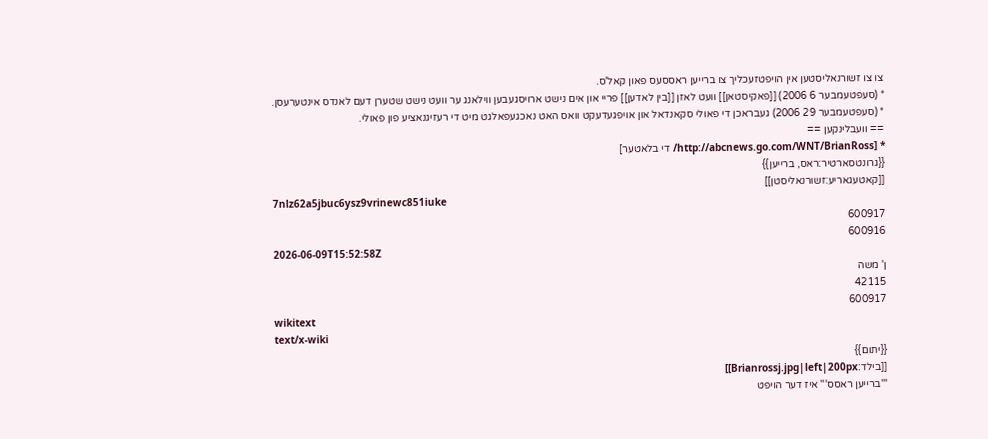צו צו זשורנאליסטען אין הויפטזעכליך צו ברייען ראססעס פאון קאל'ס.
* (סעפטעמבער 6 2006) [[פאקיסטאן]] וועט לאזן [[בין לאדען]] פריי און אים נישט ארויסגעבען ווילאנג ער וועט נישט שטערן דעם לאנדס אינטערעסן.
* (סעפטעמבער 29 2006) געבראכן די פאולי סקאנדאל און אויפגעדעקט וואס האט נאכגעפאלגט מיט די רעזיגנאציע פון פאולי.
== וועבלינקען ==
* [http://abcnews.go.com/WNT/BrianRoss/ די בלאטער]
{{גרונטסארטיר:ראס, ברייען}}
[[קאטעגאריע:זשורנאליסטן]]
7nlz62a5jbuc6ysz9vrinewc851iuke
600917
600916
2026-06-09T15:52:58Z
ן' משה
42115
600917
wikitext
text/x-wiki
{{יתום}}
[[בילד:Brianrossj.jpg|left|200px]]
'''ברייען ראסס''' איז דער הויפט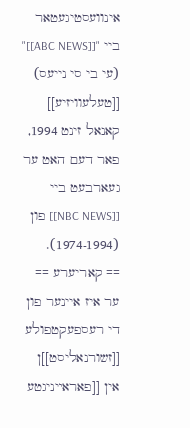אינוועסטיגעטאר ביי "[[ABC NEWS]]" (עי בי סי נייעס) [[טעלעוויזיע]] קאנאל זינט 1994, פאר דעם האט ער געארבעט ביי [[NBC NEWS]] פון (1974-1994).
== קאריערע ==
ער איז איינער פון די רעספעקטפולע [[זשורנאליסט]]ן אין [[פאראײניגטע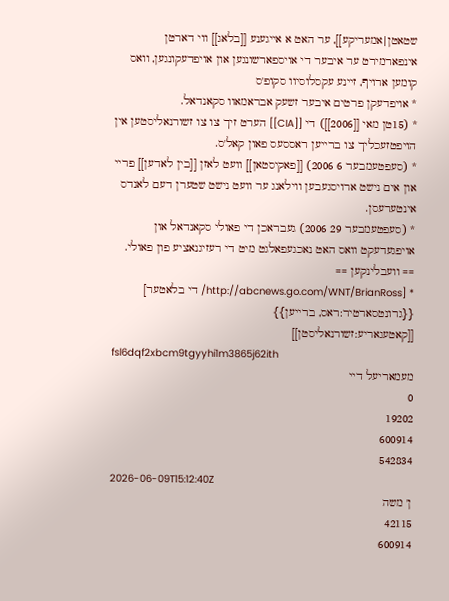שטאטן|אמעריקע]], ער האט א אייגענע [[בלאג]] ווי דארטן אינפארמירט ער איבער די אויספארשונגען און אויפדעקונגען, וואס קומען ארויף, זיינע עקסלוסיוו סקופ'ס
* אויפדעקן פרטים איבער זשעק אבראמאוו סקאנדאל.
* (15טן מאי [[2006]]) די [[CIA]] הערט זיך צו צו זשורנאליסטען אין הויפטזעכליך צו ברייען ראססעס פאון קאל'ס.
* (סעפטעמבער 6 2006) [[פאקיסטאן]] וועט לאזן [[בין לאדען]] פריי און אים נישט ארויסגעבען ווילאנג ער וועט נישט שטערן דעם לאנדס אינטערעסן.
* (סעפטעמבער 29 2006) געבראכן די פאולי סקאנדאל און אויפגעדעקט וואס האט נאכגעפאלגט מיט די רעזיגנאציע פון פאולי.
== וועבלינקען ==
* [http://abcnews.go.com/WNT/BrianRoss/ די בלאטער]
{{גרונטסארטיר:ראס, ברייען}}
[[קאטעגאריע:זשורנאליסטן]]
fsl6dqf2xbcm9tgyyhi1m3865j62ith
מעמאריעל דיי
0
19202
600914
542834
2026-06-09T15:12:40Z
ן' משה
42115
600914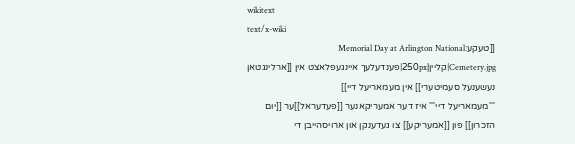wikitext
text/x-wiki
[[טעקע:Memorial Day at Arlington National Cemetery.jpg|קליין|250px|פענדעלעך איינגעפלאצט אין [[ארלינגטאן נעשענעל סעמיטערי]] אין מעמאריעל דיי]]
'''מעמאריעל דיי''' איז דער אמעריקאנער [[פעדעראל]]ער [[יום הזכרון]] פון [[אמעריקע]] צו געדענקן און ארויסהייבן די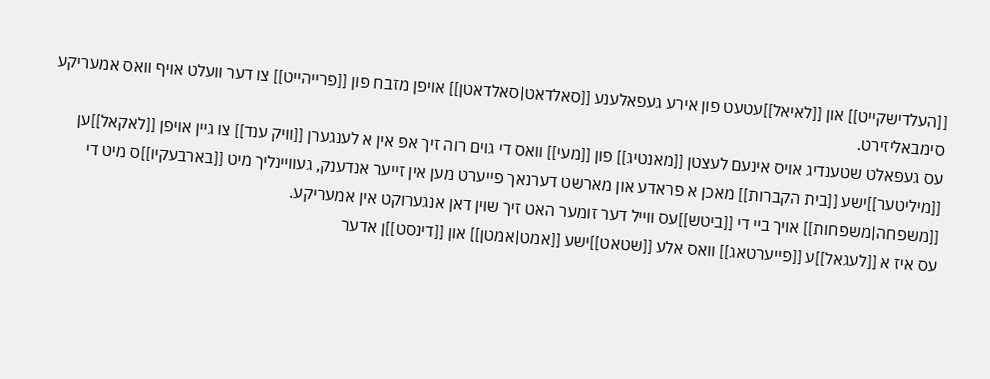[[העלדישקייט]] און [[לאיאל]]עטעט פון אירע געפאלענע [[סאלדאט|סאלדאטן]] אויפן מזבח פון [[פרייהייט]] צו דער וועלט אויף וואס אמעריקע סימבאליזירט.
עס געפאלט שטענדיג אויס אינעם לעצטן [[מאנטיג]] פון [[מעי]] וואס די גוים רוה זיך אפ אין א לענגערן [[וויק ענד]] צו גיין אויפן [[לאקאל]]ען [[מיליטער]]ישע [[בית הקברות]] מאכן א פראדע און מארשט דערנאך פייערט מען אין זייער אנדענק, געוויינליך מיט [[בארבעקיו]]ס מיט די [[משפחה|משפחות]] אויך ביי די [[ביטש]]עס ווייל דער זומער האט זיך שוין דאן אנגערוקט אין אמעריקע.
עס איז א [[לעגאל]]ע [[פייערטאג]] וואס אלע [[שטאט]]ישע [[אמט|אמטן]] און [[דינסט]]ן אדער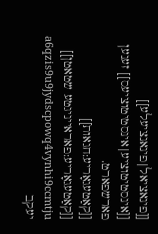[[פינאציאל|פינאנציעלע]] [[אינסטיטוציע|אינסטיטוציעס]] זענען פארשפארט.
[[קאַטעגאָריע:חגאות]]
[[קאַטעגאָריע:פאראייניגטע שטאטן]]
a6qzis9u9jydscpowq4vynhi9ccmtju
יעקב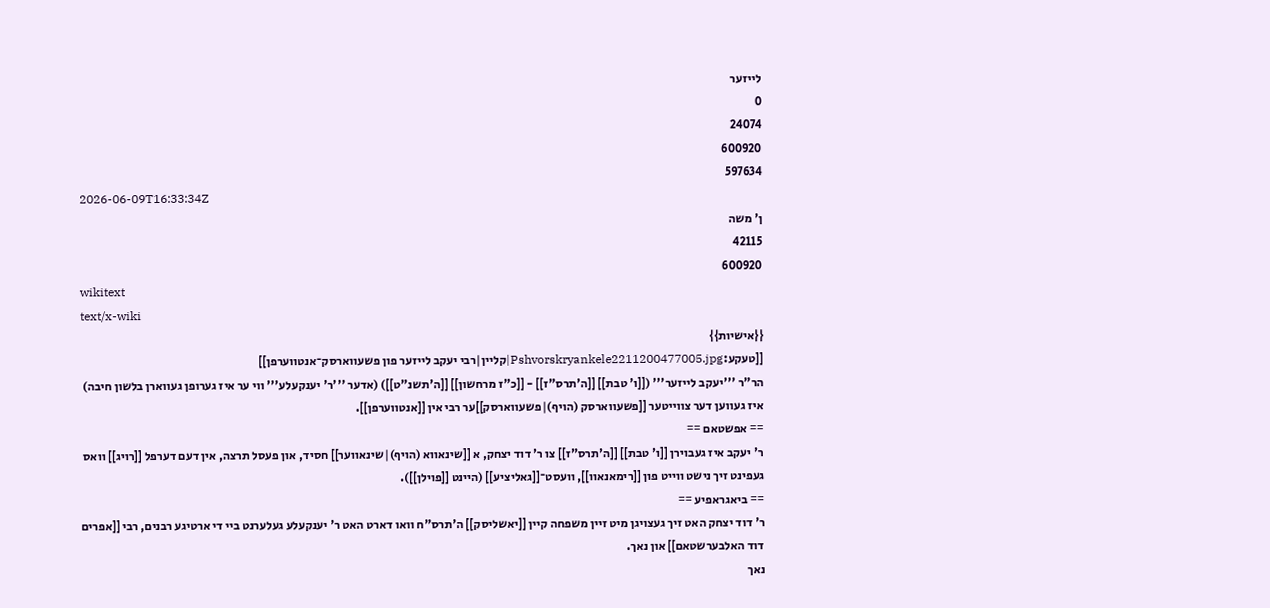לייזער
0
24074
600920
597634
2026-06-09T16:33:34Z
ן' משה
42115
600920
wikitext
text/x-wiki
{{אישיות}}
[[טעקע:Pshvorskryankele2211200477005.jpg|קליין|רבי יעקב לייזער פון פשעווארסק־אנטווערפן]]
הר"ר '''יעקב לייזער''' ([[ו' טבת]] [[ה'תרס"ז]] - [[כ"ז מרחשון]] [[ה'תשנ"ט]]) (אדער '''ר' יענקעלע''' ווי ער איז גערופן געווארן בלשון חיבה) איז געווען דער צווייטער [[פשעווארסק (הויף)|פשעווארסק]]ער רבי אין [[אנטווערפן]].
== אפשטאם ==
ר' יעקב איז געבוירן [[ו' טבת]] [[ה'תרס"ז]] צו ר' דוד יצחק, א [[שינאווא (הויף)|שינאווער]] חסיד, און פעסל תרצה, אין דעם דערפל [[רויג]] וואס געפינט זיך נישט ווייט פון [[רימאנאוו]], וועסט־[[גאליציע]] (היינט [[פוילן]]).
== ביאגראפיע ==
ר' דוד יצחק האט זיך געצויגן מיט זיין משפחה קיין [[יאשליסק]] ה'תרס"ח וואו דארט האט ר' יענקעלע געלערנט ביי די ארטיגע רבנים, רבי [[אפרים דוד האלבערשטאם]] און נאך.
נאך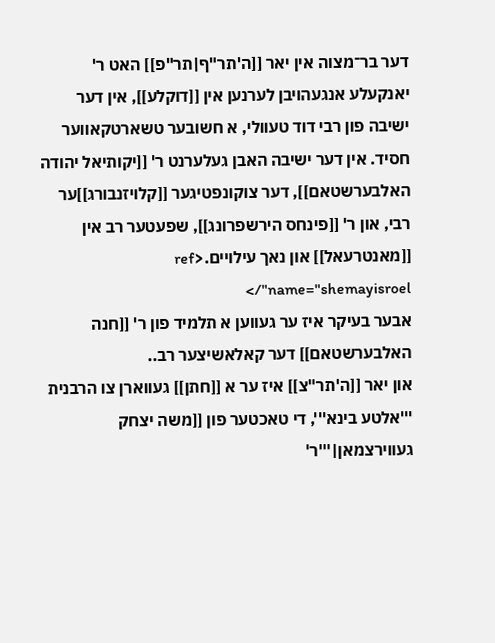דער בר־מצוה אין יאר [[ה'תר"ף|תר"פ]] האט ר' יאנקעלע אנגעהויבן לערנען אין [[דוקלע]], אין דער ישיבה פון רבי דוד טעוולי, א חשובער טשארטקאווער חסיד. אין דער ישיבה האבן געלערנט ר' [[יקותיאל יהודה האלבערשטאם]], דער צוקונפטיגער [[קלויזנבורג]]ער רבי, און ר' [[פינחס הירשפרונג]], שפעטער רב אין [[מאנטרעאל]] און נאך עילויים.<ref name="shemayisroel"/>
אבער בעיקר איז ער געווען א תלמיד פון ר' [[חנה האלבערשטאם]] דער קאלאשיצער רב..
און יאר [[ה'תר"צ]] איז ער א [[חתן]] געווארן צו הרבנית '''אלטע בינא''', די טאכטער פון [[משה יצחק געווירצמאן|'''ר'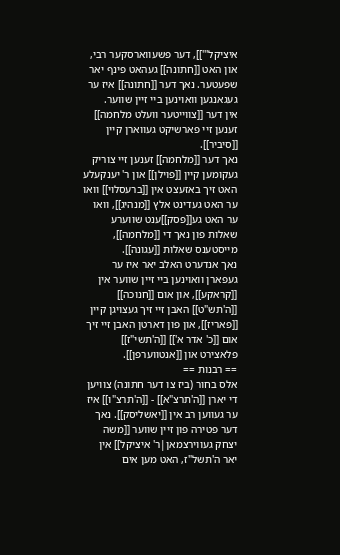איציקל''']], דער פשעווארסקער רבי, און האט [[חתונה]] געהאט פינף יאר שפעטער. נאך דער [[חתונה]] איז ער געגאנגען וואוינען ביי זיין שווער.
אין דער [[צווייטער וועלט מלחמה]] זענען זיי פארשיקט געווארן קיין [[סיביר]].
נאך דער [[מלחמה]] זענען זיי צוריק געקומען קיין [[פוילן]] און ר' יענקעלע האט זיך באזעצט אין [[ברעסלוי]] וואו ער האט געדינט אלץ [[מנהיג]], וואו ער האט גע[[פסק]]ענט שווערע שאלות פון נאך די [[מלחמה]], מייסטענס שאלות [[עגונה]].
נאך אנדערט האלב יאר איז ער געפארן וואוינען ביי זיין שווער אין [[קראקע]], און אום [[חנוכה]] [[ה'תש"ט]] האבן זיי זיך געצויגן קיין [[פאריז]], און פון דארטן האבן זיי זיך אום [[כ' אדר א']] [[ה'תשי"ז]] פלאצירט און [[אנטווערפן]].
== רבנות ==
אלס בחור (ביז צו דער חתונה) צוויען די יארן [[ה'תרצ"א]] - [[ה'תרצ"ו]] איז ער געווען רב אין [[יאשליסק]]. נאך דער פטירה פון זיין שווער [[משה יצחק געווירצמאן|ר' איציקל]] אין יאר ה'תשל"ז, האט מען אים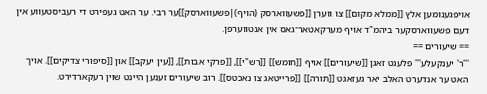אויפגענומען אלץ [[ממלא מקום]] צו ווערן [[פשעווארסק (הויף)|פשעווארסק]]ער רבי. ער האט געפירט די רעביסטעווע אין דעם פשעווארסקער ביהמ"ד אויף מערקאטאר־גאס אין אנטווערפן.
== שיעורים ==
'''ר' יענקעלע''' פלעגט זאגן [[שיעורים]] אויף [[חומש]] [[רש"י]], [[פרקי אבות]], [[עין יעקב]] און [[סיפורי צדיקים]]. אויך האט ער אנדערט האלב יאר געזאגט [[תורה]] [[פרייטאג צו נאכטס]]. רוב שיעורים זענען היינט שוין רעקארדירט.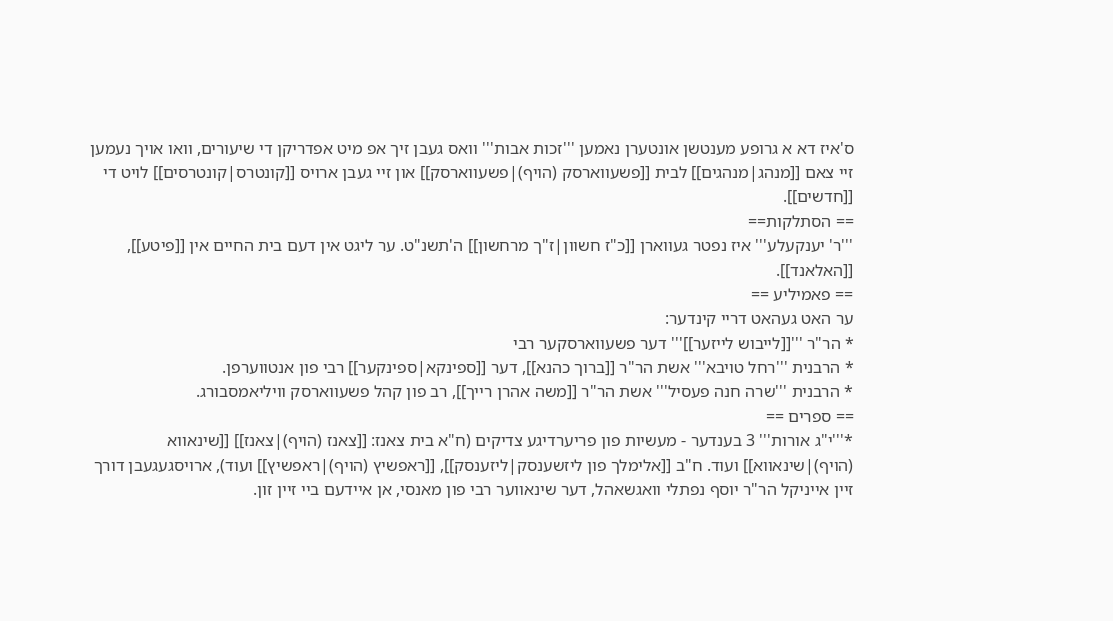ס'איז דא א גרופע מענטשן אונטערן נאמען '''זכות אבות''' וואס געבן זיך אפ מיט אפדריקן די שיעורים, וואו אויך נעמען זיי צאם [[מנהג|מנהגים]] לבית [[פשעווארסק (הויף)|פשעווארסק]] און זיי געבן ארויס [[קונטרס|קונטרסים]] לויט די [[חדשים]].
== הסתלקות==
'''ר' יענקעלע''' איז נפטר געווארן [[כ"ז חשוון|ז"ך מרחשון]] ה'תשנ"ט. ער ליגט אין דעם בית החיים אין [[פיטע]], [[האלאנד]].
== פאמיליע ==
ער האט געהאט דריי קינדער:
* הר"ר '''[[לייבוש לייזער]]''' דער פשעווארסקער רבי
* הרבנית '''רחל טויבא''' אשת הר"ר [[ברוך כהנא]], דער [[ספינקא|ספינקער]] רבי פון אנטווערפן.
* הרבנית '''שרה חנה פעסיל''' אשת הר"ר [[משה אהרן רייך]], רב פון קהל פשעווארסק וויליאמסבורג.
== ספרים ==
*'''י"ג אורות''' 3 בענדער - מעשיות פון פריערדיגע צדיקים (ח"א בית צאנז: [[צאנז (הויף)|צאנז]] [[שינאווא (הויף)|שינאווא]] ועוד. ח"ב [[אלימלך פון ליזשענסק|ליזענסק]], [[ראפשיץ (הויף)|ראפשיץ]] ועוד), ארויסגעגעבן דורך זיין אייניקל הר"ר יוסף נפתלי וואגשאהל, דער שינאווער רבי פון מאנסי, אן איידעם ביי זיין זון.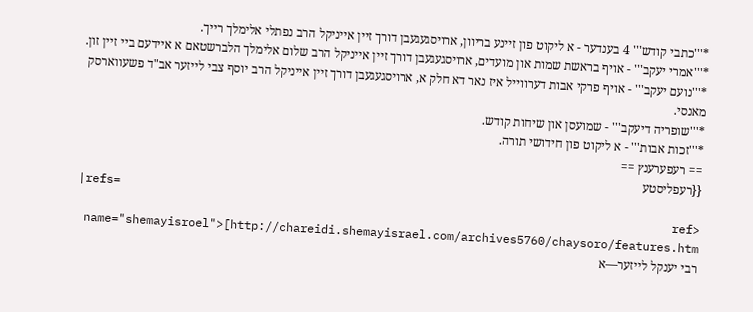*'''כתבי קודש''' 4 בענדער - א ליקוט פון זיינע בריוון, ארויסגעגעבן דורך זיין אייניקל הרב נפתלי אלימלך רייך.
*'''אמרי יעקב''' - אויף בראשת שמות און מועדים, ארויסגעגעבן דורך זיין אייניקל הרב שלום אלימלך הלברשטאם א איידעם ביי זיין זון.
*'''נועם יעקב''' - אויף פרקי אבות דערווייל איז נאר דא חלק א, ארויסגעגעבן דורך זיין אייניקל הרב יוסף צבי לייזער אב"ד פשעווארסק מאנסי.
*'''שופריה דיעקב''' - שמועסן און שיחות קודש.
*'''זכות אבות''' - א ליקוט פון חידושי תורה.
== רעפערענץ ==
{{רעפליסטע
|refs=
<ref name="shemayisroel">[http://chareidi.shemayisrael.com/archives5760/chaysoro/features.htm רבי יענקל לייזער—א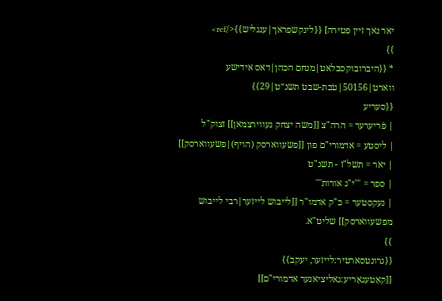יאר נאך זיין פטירה] {{לינקשפראך|ענגליש}}</ref>
}}
* {{היברובוקסבלאט|מנחם הכהן|דאס אידישע ווארט|50156|טבת-שבט תשנ״ט|29}}
{{סעריע
| פֿריערער = הרה"צ [[משה יצחק געווירצמאן]] זצוק"ל
| ליסטע = אדמורי"ם פון [[פשעווארסק (הויף)|פשעווארסק]]
| יאר = תשל"ז - תשנ"ט
| ספר = '''י"ג אורות'''
| נעקסטער = כ"ק אדמו"ר [[לייבוש לייזער|רבי לייבוש מפשעווארסק]] שליט"א.
}}
{{גרונטסארטיר:לייזער, יעקב}}
[[קאַטעגאָריע:גאליציאנער אדמורי"ם]]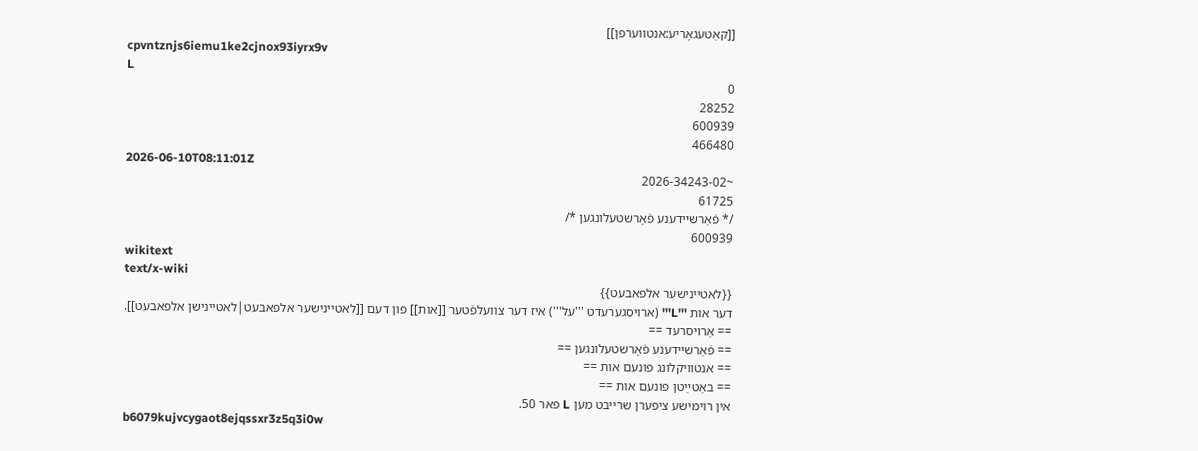[[קאַטעגאָריע:אנטווערפן]]
cpvntznjs6iemu1ke2cjnox93iyrx9v
L
0
28252
600939
466480
2026-06-10T08:11:01Z
~2026-34243-02
61725
/* פֿאַרשײדענע פֿאָרשטעלונגען */
600939
wikitext
text/x-wiki
{{לאטיינישער אלפאבעט}}
דער אות '''L''' (ארויסגערעדט '''על''') איז דער צוועלפֿטער [[אות]] פון דעם [[לאטיינישער אלפאבעט|לאטיינישן אלפאבעט]].
== אַרױסרעד ==
== פֿאַרשײדענע פֿאָרשטעלונגען ==
== אנטוויקלונג פונעם אות ==
== באַטײַטן פונעם אות ==
אין רוימישע ציפערן שרייבט מען L פאר 50.
b6079kujvcygaot8ejqssxr3z5q3i0w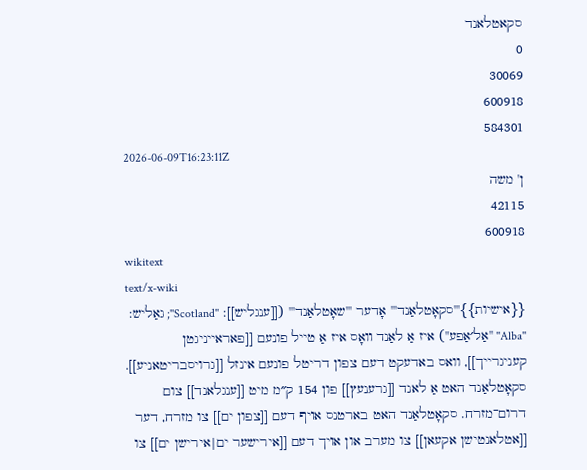סקאטלאנד
0
30069
600918
584301
2026-06-09T16:23:11Z
ן' משה
42115
600918
wikitext
text/x-wiki
{{אישיות}}'''סקאָטלאַנד''' אָדער '''שאָטלאַנד''' ([[ענגליש]]: ''Scotland''; גאַליש: ''Alba'' ''אַל׳אַפע'') איז אַ לאַנד װאָס איז אַ טייל פונעם [[פאראייניגטן קעניגרייך]], וואס באדעקט דעם צפון דריטל פונעם אינזל [[גרויסבריטאניע]]. סקאָטלאַנד האט אַ לאנד [[גרענעץ]] פון 154 ק״מ מיט [[ענגלאנד]] צום דרום־מזרח. סקאָטלאַנד האט בארטנס אױף דעם [[צפון ים]] צו מזרח, דער [[אטלאנטישן אקעאן]] צו מערב און אױך דעם [[אירישער ים|אירישן ים]] צו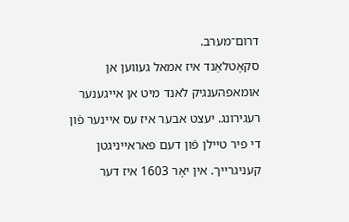דרום־מערב.
סקאָטלאַנד איז אמאל געװען אן אומאפהענגיק לאנד מיט אן אײגענער רעגירונג. יעצט אבער איז עס איינער פֿון די פיר טײלן פֿון דעם פאראײניגטן קעניגרײך. אין יאָר 1603 איז דער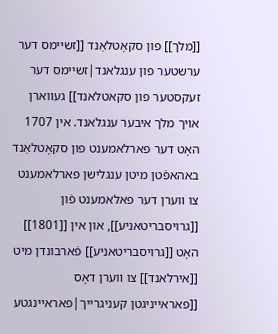[[מלך]] פון סקאָטלאַנד [[זשיימס דער ערשטער פון ענגלאנד|זשיימס דער זעקסטער פון סקאטלאנד]] געװארן אױך מלך איבער ענגלאנד. אין 1707 האָט דער פארלאמענט פון סקאָטלאַנד באהאפֿטן מיטן ענגלישן פארלאמענט צו װערן דער פאלאמענט פֿון [[גרויסבריטאניע]], און אין [[1801]] האָט [[גרויסבריטאניע]] פֿארבונדן מיט [[אירלאנד]] צו װערן דאָס [[פאראייניגטן קעניגרייך|פאראײנגטע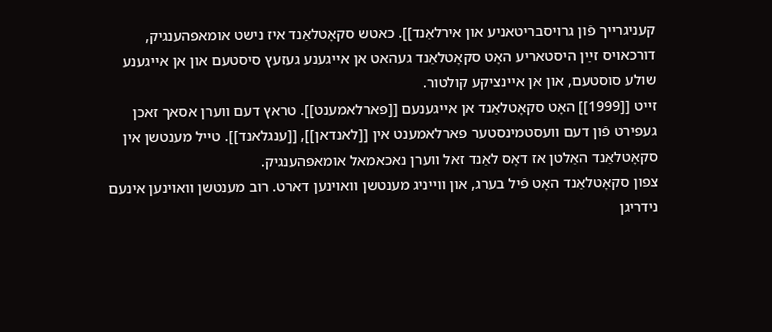קעניגרײך פֿון גרױסבריטאניע און אירלאַנד]]. כאטש סקאָטלאַנד איז נישט אומאפהענגיק, דורכאױס זײַן היסטאריע האָט סקאָטלאַנד געהאט אן אײגענע געזעץ סיסטעם און אן אײגענע שולע סוסטעם, און אן אײנציקע קולטור.
זײט [[1999]] האָט סקאָטלאַנד אן אײגענעם [[פארלאמענט]]. טראץ דעם װערן אסאך זאכן געפירט פֿון דעם װעסטמינסטער פארלאמענט אין [[לאנדאן]], [[ענגלאנד]]. טײל מענטשן אין סקאָטלאַנד האַלטן אז דאָס לאַנד זאל װערן נאכאמאל אומאפהענגיק.
צפון סקאָטלאַנד האָט פֿיל בערג, און װײניג מענטשן װאױנען דארט. רוב מענטשן װאױנען אינעם נידריגן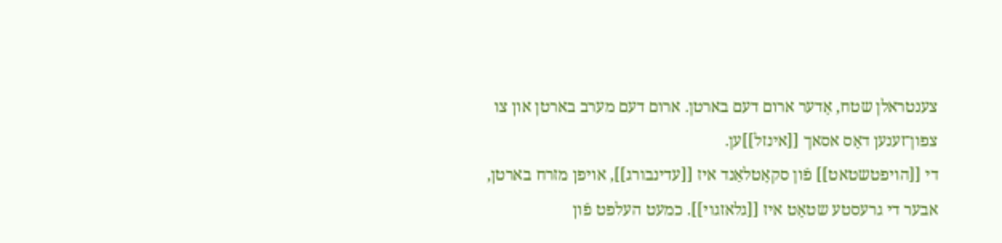צענטראלן שטח, אָדער ארום דעם בארטן. ארום דעם מערב בארטן און צו צפון־זענען דאָס אסאך [[אינזל]]ען.
די [[הױפטשטאט]] פֿון סקאָטלאַנד איז [[עדינבורג]], אױפן מזרח בארטן, אבער די גרעסטע שטאָט איז [[גלאזגוי]]. כמעט העלפט פֿון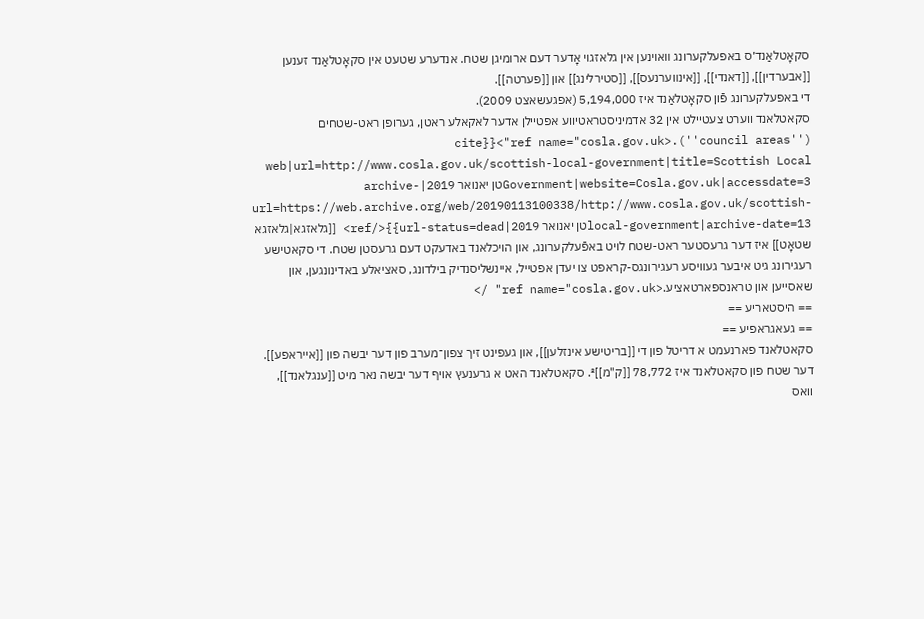סקאָטלאַנד׳ס באפעלקערונג װאױנען אין גלאזגױ אָדער דעם ארומיגן שטח. אנדערע שטעט אין סקאָטלאַנד זענען [[אבערדין]], [[דאנדי]], [[אינװערנעס]], [[סטירלינג]] און [[פערטה]].
די באפעלקערונג פֿון סקאָטלאַנד איז 5,194,000 (אפגעשאצט 2009).
סקאטלאנד ווערט צעטיילט אין 32 אדמיניסטראטיווע אפטיילן אדער לאקאלע ראטן, גערופן ראט-שטחים (''council areas'').<ref name="cosla.gov.uk">{{cite web|url=http://www.cosla.gov.uk/scottish-local-government|title=Scottish Local Government|website=Cosla.gov.uk|accessdate=3טן יאנואר 2019|archive-url=https://web.archive.org/web/20190113100338/http://www.cosla.gov.uk/scottish-local-government|archive-date=13טן יאנואר 2019|url-status=dead}}</ref> [[גלאזגא|גלאזגא שטאָט]] איז דער גרעסטער ראט-שטח לויט באפֿעלקערונג, און הויכלאנד באדעקט דעם גרעסטן שטח. די סקאטישע רעגירונג גיט איבער געוויסע רעגירונגס-קראפט צו יעדן אפטייל, איינשליסנדיק בילדונג, סאציאלע באדינונגען, און שאסייען און טראנספארטאציע.<ref name="cosla.gov.uk" />
== היסטאריע ==
== געאגראפיע ==
סקאטלאנד פארנעמט א דריטל פון די [[בריטישע אינזלען]], און געפינט זיך צפון־מערב פון דער יבשה פון [[אייראפע]].
דער שטח פון סקאטלאנד איז 78,772 [[ק"מ]]². סקאטלאנד האט א גרענעץ אויף דער יבשה נאר מיט [[ענגלאנד]], וואס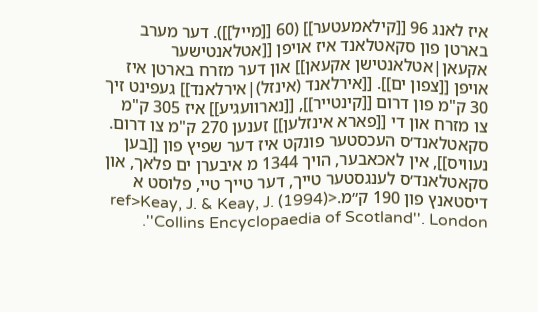איז לאנג 96 [[קילאמעטער]] (60 [[מייל]]). דער מערב בארטן פון סקאטלאנד איז אויפן [[אטלאנטישער אקעאן|אטלאנטישן אקעאן]] און דער מזרח בארטן איז אויפן [[צפון ים]]. [[אירלאנד (אינזל)|אירלאנד]] געפינט זיך 30 ק"מ פון דרום [[קינטייר]], [[נארוועגיע]] איז 305 ק"מ צו מזרח און די [[פארא אינזלען]] זענען 270 ק"מ צו דרום.
סקאטלאנד׳ס העכסטער פונקט איז דער שפיץ פון [[בען נעוויס]], אין לאכאבער, הויך 1344 מ איבערן ים פלאך, און סקאטלאנד׳ס לענגסטער טייך, דער טייך טיי, פלוסט א דיסטאנץ פון 190 ק״מ.<ref>Keay, J. & Keay, J. (1994) ''Collins Encyclopaedia of Scotland''. London.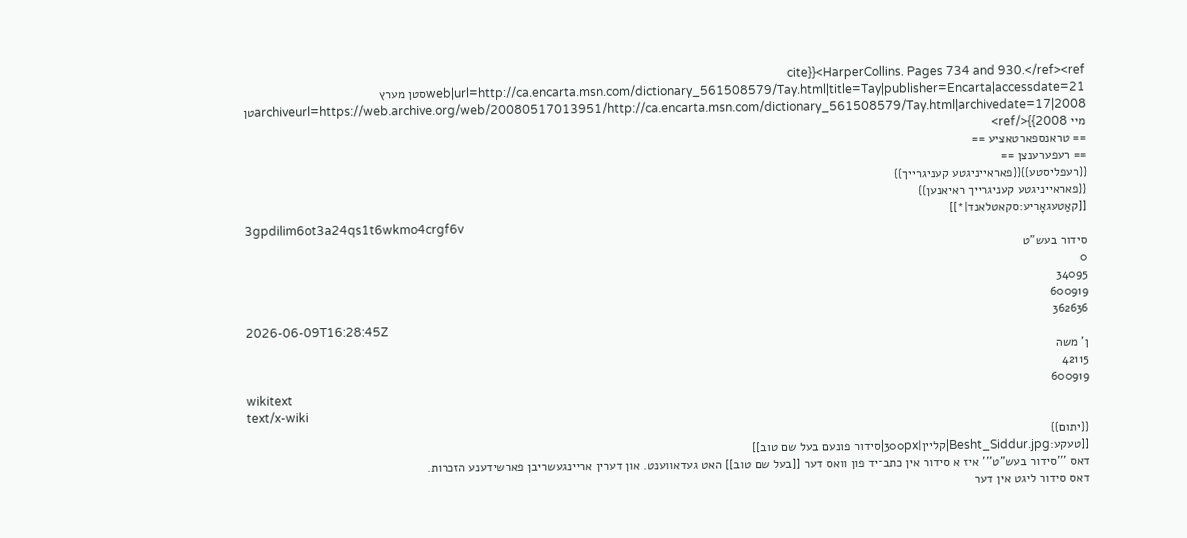HarperCollins. Pages 734 and 930.</ref><ref>{{cite web|url=http://ca.encarta.msn.com/dictionary_561508579/Tay.html|title=Tay|publisher=Encarta|accessdate=21סטן מערץ 2008|archiveurl=https://web.archive.org/web/20080517013951/http://ca.encarta.msn.com/dictionary_561508579/Tay.html|archivedate=17טן מיי 2008}}</ref>
== טראנספארטאציע ==
== רעפערענצן ==
{{רעפליסטע}}{{פאראייניגטע קעניגרייך}}
{{פאראייניגטע קעניגרייך ראיאנען}}
[[קאַטעגאָריע:סקאטלאנד|*]]
3gpdilim6ot3a24qs1t6wkmo4crgf6v
סידור בעש"ט
0
34095
600919
362636
2026-06-09T16:28:45Z
ן' משה
42115
600919
wikitext
text/x-wiki
{{יתום}}
[[טעקע:Besht_Siddur.jpg|קליין|300px|סידור פונעם בעל שם טוב]]
דאס '''סידור בעש"ט''' איז א סידור אין כתב־יד פון וואס דער [[בעל שם טוב]] האט געדאווענט. און דערין אריינגעשריבן פארשידענע הזכרות.
דאס סידור ליגט אין דער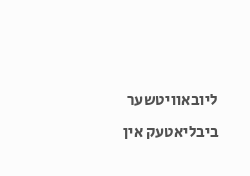ליובאוויטשער ביבליאטעק אין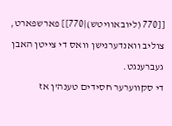[[770 (ליובאוויטש)|770]] פארשפארט, צוליב וואנדערנישן וואס די צייטן האבן געברענגט.
די סקווערער חסידים טענה'ן אז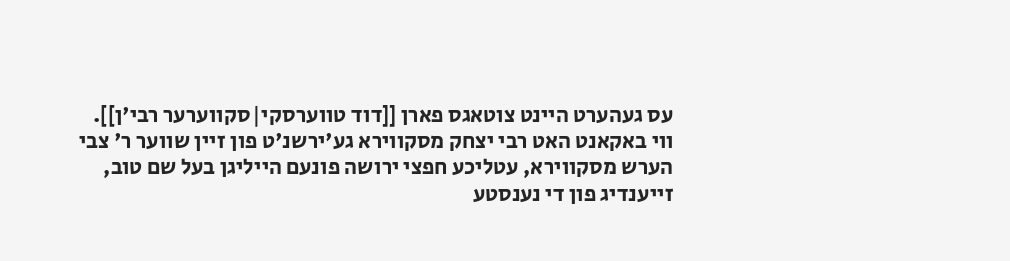עס געהערט היינט צוטאגס פארן [[דוד טווערסקי|סקווערער רבי'ן]].
ווי באקאנט האט רבי יצחק מסקווירא גע'ירשנ'ט פון זיין שווער ר' צבי הערש מסקווירא, עטליכע חפצי ירושה פונעם הייליגן בעל שם טוב, זייענדיג פון די נענסטע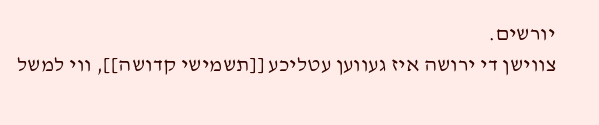יורשים.
צווישן די ירושה איז געווען עטליכע [[תשמישי קדושה]], ווי למשל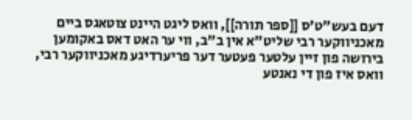דעם בעש"ט'ס [[ספר תורה]], וואס ליגט היינט צוטאגס ביים מאכניווקער רבי שליט"א אין ב"ב, ווי ער האט דאס באקומען בירושה פון זיין עלטער פעטער דער פריערדיגע מאכניווקער רבי, וואס איז פון די נאנטע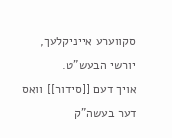סקווערע אייניקלעך, יורשי הבעש"ט.
אויך דעם [[סידור]] וואס דער בעשה"ק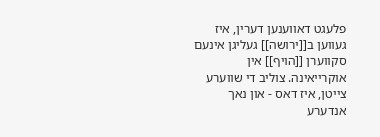פלעגט דאווענען דערין, איז געווען ב[[ירושה]] געליגן אינעם סקווערן [[הויף]] אין אוקרייאינה. צוליב די שווערע צייטן, איז דאס - און נאך אנדערע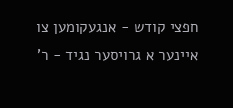חפצי קודש - אנגעקומען צו איינער א גרויסער נגיד - ר'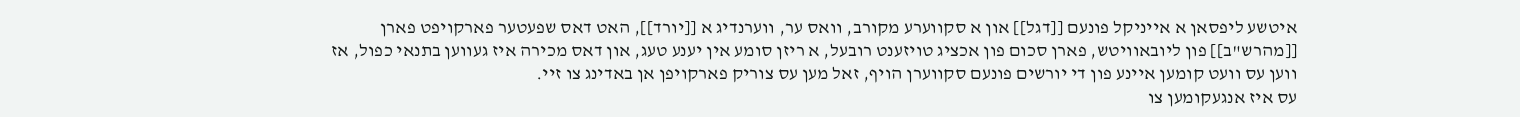איטשע ליפסאן א אייניקל פונעם [[דגל]] און א סקווערע מקורב, וואס ער, ווערנדיג א [[יורד]], האט דאס שפעטער פארקויפט פארן [[מהרש"ב]] פון ליובאוויטש, פארן סכום פון אכציג טויזענט רובעל, א ריזן סומע אין יענע טעג, און דאס מכירה איז געווען בתנאי כפול, אז ווען עס וועט קומען איינע פון די יורשים פונעם סקווערן הויף, זאל מען עס צוריק פארקויפן אן באדינג צו זיי.
עס איז אנגעקומען צו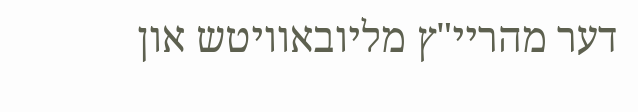דער מהריי"ץ מליובאוויטש און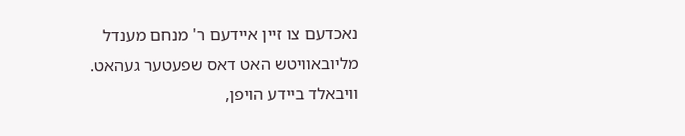נאכדעם צו זיין איידעם ר' מנחם מענדל מליובאוויטש האט דאס שפעטער געהאט.
וויבאלד ביידע הויפן,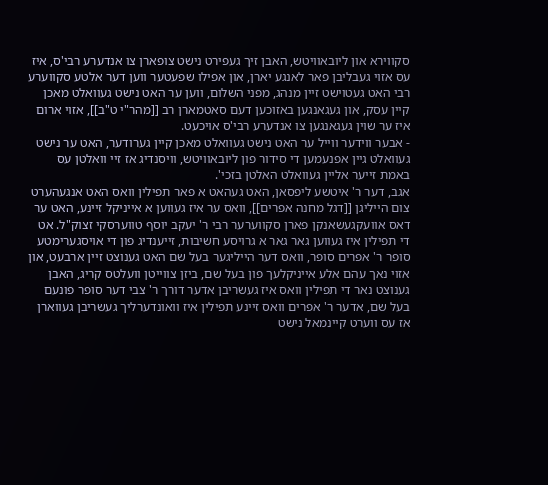סקווירא און ליובאוויטש, האבן זיך געפירט נישט צופארן צו אנדערע רבי'ס, איז עס אזוי געבליבן פאר לאנגע יארן, און אפילו שפעטער ווען דער אלטע סקווערע רבי האט געטוישט זיין מנהג, מפני השלום, ווען ער האט נישט געוואלט מאכן קיין עסק, און געגאנגען באזוכען דעם סאטמארן רב [[מהר"י ט"ב]], אזוי ארום איז ער שוין געגאנגען צו אנדערע רבי'ס אויכעט.
- אבער ווידער ווייל ער האט נישט געוואלט מאכן קיין גערודער, האט ער נישט געוואלט גיין אפנעמען די סידור פון ליובאוויטש, וויסנדיג אז זיי וואלטן עס באמת זייער אליין געוואלט האלטן בזכי'.
אגב, דער ר' איטשע ליפסאן, האט געהאט א פאר תפילין וואס האט אנגעהערט צום הייליגן [[דגל מחנה אפרים]], וואס ער איז געווען א אייניקל זיינע, האט ער דאס אוועקגעשאנקן פארן סקווערער רבי ר' יעקב יוסף טווערסקי זצוק"ל. אט די תפילין איז געווען גאר גאר א גרויסע חשיבות, זייענדיג פון די אויסגערימטע סופר ר' אפרים סופר, וואס דער הייליגער בעל שם האט גענוצט זיין ארבעט, און אזוי נאך עהם אלע אייניקלעך פון בעל שם, ביזן צווייטן וועלטס קריג, האבן גענוצט נאר די תפילין וואס איז געשריבן אדער דורך ר' צבי דער סופר פונעם בעל שם, אדער ר' אפרים וואס זיינע תפילין איז וואונדערליך געשריבן געווארן אז עס ווערט קיינמאל נישט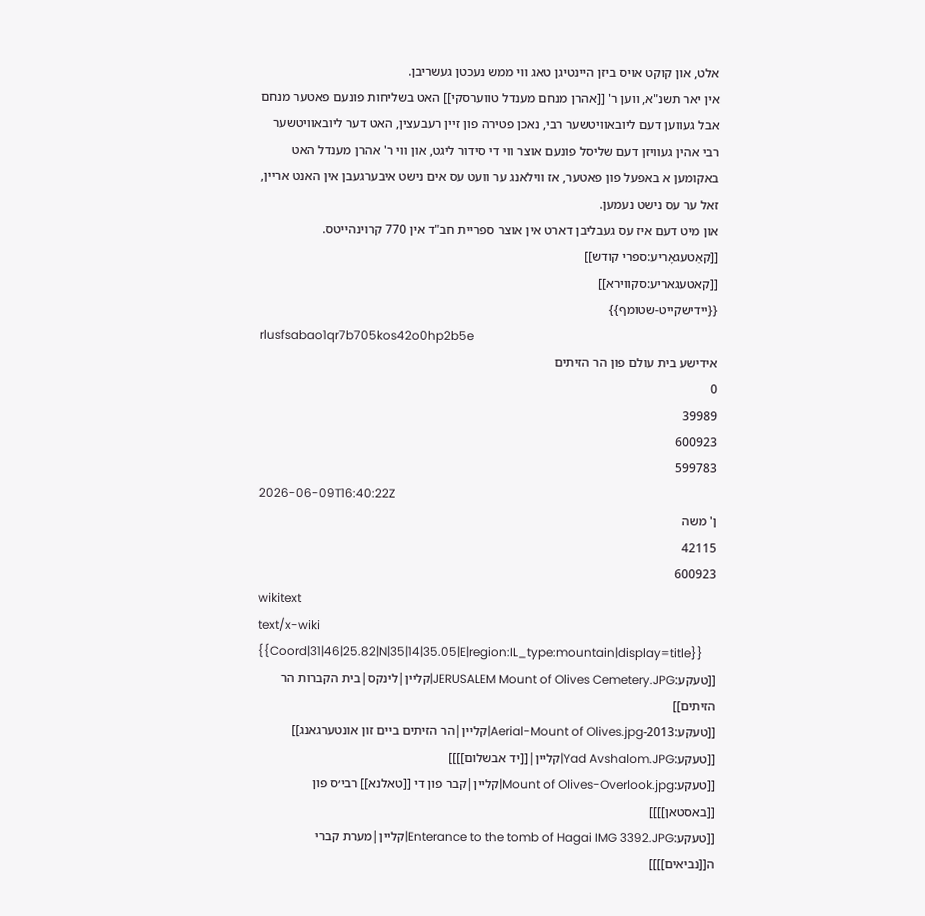אלט, און קוקט אויס ביזן היינטיגן טאג ווי ממש נעכטן געשריבן.
אין יאר תשנ"א, ווען ר' [[אהרן מנחם מענדל טווערסקי]] האט בשליחות פונעם פאטער מנחם אבל געווען דעם ליובאוויטשער רבי, נאכן פטירה פון זיין רעבעצין, האט דער ליובאוויטשער רבי אהין געוויזן דעם שליסל פונעם אוצר ווי די סידור ליגט, און ווי ר' אהרן מענדל האט באקומען א באפעל פון פאטער, אז ווילאנג ער וועט עס אים נישט איבערגעבן אין האנט אריין, זאל ער עס נישט נעמען.
און מיט דעם איז עס געבליבן דארט אין אוצר ספריית חב"ד אין 770 קרוינהייטס.
[[קאַטעגאָריע:ספרי קודש]]
[[קאטעגאריע:סקווירא]]
{{יידישקייט-שטומף}}
rlusfsabao1qr7b705kos42o0hp2b5e
אידישע בית עולם פון הר הזיתים
0
39989
600923
599783
2026-06-09T16:40:22Z
ן' משה
42115
600923
wikitext
text/x-wiki
{{Coord|31|46|25.82|N|35|14|35.05|E|region:IL_type:mountain|display=title}}
[[טעקע:JERUSALEM Mount of Olives Cemetery.JPG|קליין|לינקס|בית הקברות הר הזיתים]]
[[טעקע:2013-Aerial-Mount of Olives.jpg|קליין|הר הזיתים ביים זון אונטערגאנג]]
[[טעקע:Yad Avshalom.JPG|קליין|[[יד אבשלום]]]]
[[טעקע:Mount of Olives-Overlook.jpg|קליין|קבר פון די [[טאלנא]] רבי׳ס פון [[באסטאן]]]]
[[טעקע:Enterance to the tomb of Hagai IMG 3392.JPG|קליין|מערת קברי ה[[נביאים]]]]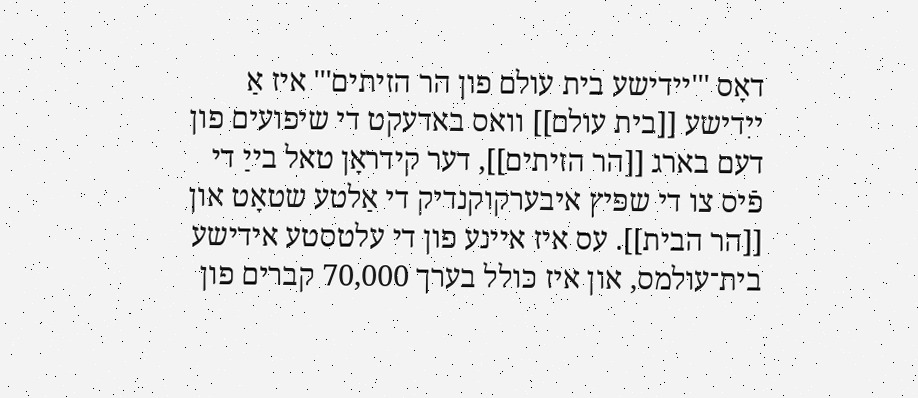דאָס '''יידישע בית עולם פון הר הזיתים''' איז אַ ייִדישע [[בית עולם]] וואס באדעקט די שיפועים פון דעם בארג [[הר הזיתים]], דער קידראָן טאל בייַ די פֿיס צו די שפּיץ איבערקוקנדיק די אַלטע שטאָט און [[הר הבית]]. עס איז איינע פון די עלטסטע אידישע בית־עולמס, און איז כּולל בערך 70,000 קברים פון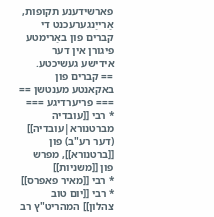פארשידענע תקופות, אַרייַנגערעכנט די קברים פון באַרימטע פיגורן אין דער אידישע געשיכטע.
== קברים פון באקאנטע מענטשן ==
=== פריערדיגע ===
* רבי [[עובדיה מברטנורא|עובדיה]] (דער רע"ב) פון [[ברטנורא]], מפרש פון [[משניות]]
* רבי [[מאיר פאפרס]]
* רבי [[יום טוב צהלון]] המהריט"ץ רב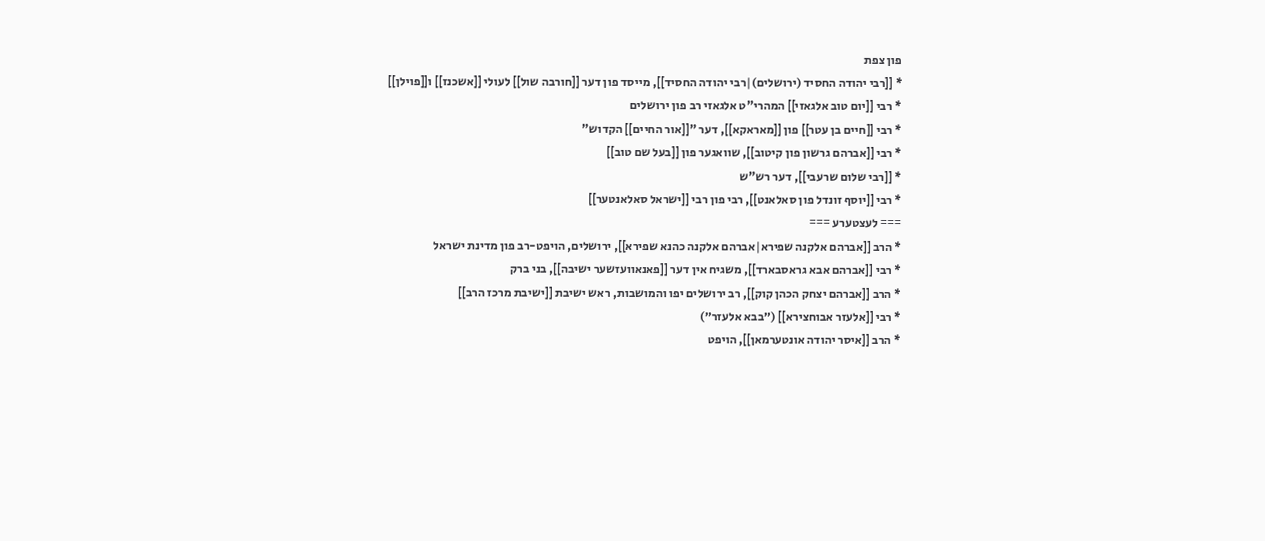פון צפת
* [[רבי יהודה החסיד (ירושלים)|רבי יהודה החסיד]], מייסד פון דער [[חורבה שול]] לעולי [[אשכנז]] ו[[פוילן]]
* רבי [[יום טוב אלגאזי]] המהרי"ט אלגאזי רב פון ירושלים
* רבי [[חיים בן עטר]] פון [[מאראקא]], דער "[[אור החיים]] הקדוש"
* רבי [[אברהם גרשון פון קיטוב]], שוואגער פון [[בעל שם טוב]]
* [[רבי שלום שרעבי]], דער רש"ש
* רבי [[יוסף זונדל פון סאלאנט]], רבי פון רבי [[ישראל סאלאנטער]]
=== לעצטערע ===
* הרב [[אברהם אלקנה שפירא|אברהם אלקנה כהנא שפירא]], ירושלים, הויפט-רב פון מדינת ישראל
* רבי [[אברהם אבא גראסבארד]], משגיח אין דער [[פאנאוועזשער ישיבה]], בני ברק
* הרב [[אברהם יצחק הכהן קוק]], רב ירושלים יפו והמושבות, ראש ישיבת [[ישיבת מרכז הרב]]
* רבי [[אלעזר אבוחצירא]] (״בבא אלעזר״)
* הרב [[איסר יהודה אונטערמאן]], הויפט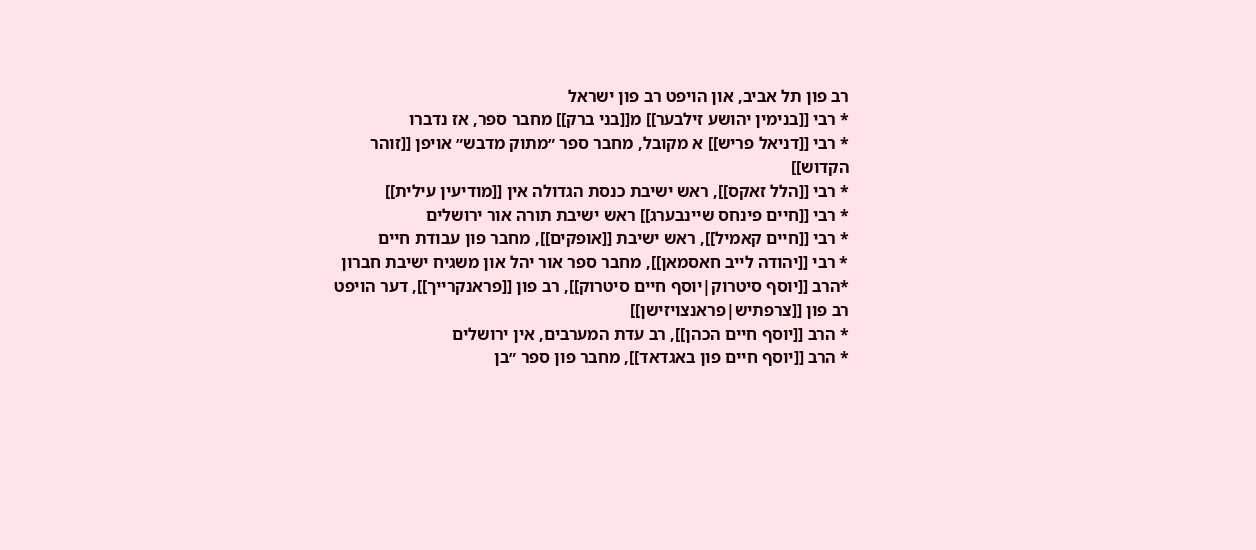רב פון תל אביב, און הויפט רב פון ישראל
* רבי [[בנימין יהושע זילבער]] מ[[בני ברק]] מחבר ספר, אז נדברו
* רבי [[דניאל פריש]] א מקובל, מחבר ספר ״מתוק מדבש״ אויפן [[זוהר הקדוש]]
* רבי [[הלל זאקס]], ראש ישיבת כנסת הגדולה אין [[מודיעין עילית]]
* רבי [[חיים פינחס שיינבערג]] ראש ישיבת תורה אור ירושלים
* רבי [[חיים קאמיל]], ראש ישיבת [[אופקים]], מחבר פון עבודת חיים
* רבי [[יהודה לייב חאסמאן]], מחבר ספר אור יהל און משגיח ישיבת חברון
*הרב [[יוסף סיטרוק|יוסף חיים סיטרוק]], רב פון [[פראנקרייך]], דער הויפט רב פון [[צרפתיש|פראנצויזישן]]
* הרב [[יוסף חיים הכהן]], רב עדת המערבים, אין ירושלים
* הרב [[יוסף חיים פון באגדאד]], מחבר פון ספר ״בן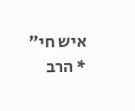איש חי״
* הרב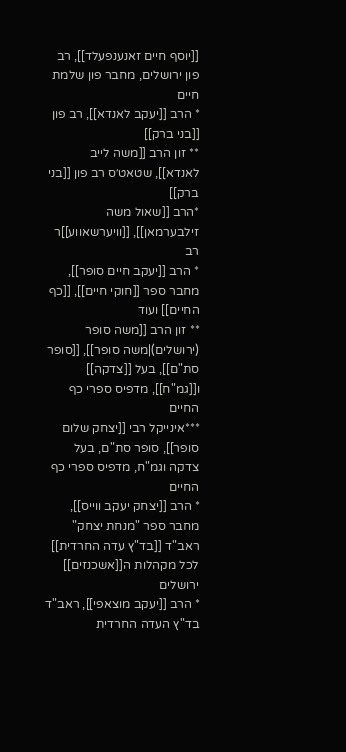[[יוסף חיים זאנענפעלד]], רב פון ירושלים, מחבר פון שלמת חיים
* הרב [[יעקב לאנדא]], רב פון [[בני ברק]]
** זון הרב [[משה לייב לאנדא]], שטאט׳ס רב פון [[בני ברק]]
*הרב [[שאול משה זילבערמאן]], [[וויערשאווע]]ר רב
* הרב [[יעקב חיים סופר]], מחבר ספר [[חוקי חיים]], [[כף החיים]] ועוד
** זון הרב [[משה סופר (ירושלים)|משה סופר]], [[סופר סת"ם]], בעל [[צדקה]] ו[[גמ"ח]], מדפיס ספרי כף החיים
***אינייקל רבי [[יצחק שלום סופר]], סופר סת"ם, בעל צדקה וגמ"ח, מדפיס ספרי כף החיים
* הרב [[יצחק יעקב ווייס]], מחבר ספר "מנחת יצחק" ראב"ד [[בד"ץ עדה החרדית]] לכל מקהלות ה[[אשכנזים]] ירושלים
* הרב [[יעקב מוצאפי]], ראב"ד בד"ץ העדה החרדית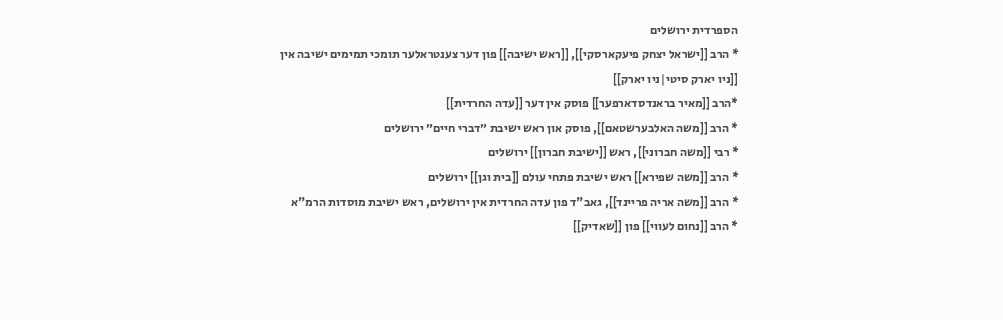הספרדית ירושלים
* הרב [[ישראל יצחק פיעקארסקי]], [[ראש ישיבה]] פון דער צענטראלער תומכי תמימים ישיבה אין [[ניו יארק סיטי|ניו יארק]]
*הרב [[מאיר בראנדסדארפער]] פוסק אין דער [[עדה החרדית]]
* הרב [[משה האלבערשטאם]], פוסק און ראש ישיבת ״דברי חיים״ ירושלים
* רבי [[משה חברוני]], ראש [[ישיבת חברון]] ירושלים
* הרב [[משה שפירא]] ראש ישיבת פתחי עולם [[בית וגן]] ירושלים
* הרב [[משה אריה פריינד]], גאב"ד פון עדה החרדית אין ירושלים, ראש ישיבת מוסדות הרמ"א
* הרב [[נחום לעווי]] פון [[שאדיק]]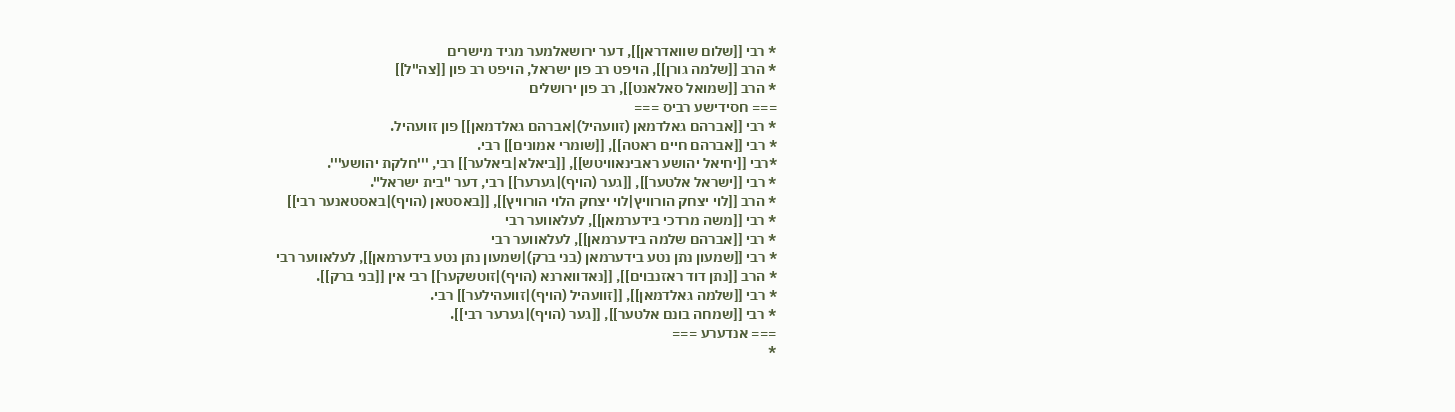* רבי [[שלום שוואדראן]], דער ירושאלמער מגיד מישרים
* הרב [[שלמה גורן]], הויפט רב פון ישראל, הויפט רב פון [[צה"ל]]
* הרב [[שמואל סאלאנט]], רב פון ירושלים
=== חסידישע רביס ===
* רבי [[אברהם גאלדמאן (זוועהיל)|אברהם גאלדמאן]] פון זוועהיל.
* רבי [[אברהם חיים ראטה]], [[שומרי אמונים]] רבי.
*רבי [[יחיאל יהושע ראבינאוויטש]], [[ביאלא|ביאלער]] רבי, '''חלקת יהושע'''.
* רבי [[ישראל אלטער]], [[גער (הויף)|גערער]] רבי, דער "בית ישראל".
* הרב [[לוי יצחק הורוויץ|לוי יצחק הלוי הורוויץ]], [[באסטאן (הויף)|באסטאנער רבי]]
* רבי [[משה מרדכי בידערמאן]], לעלאווער רבי
* רבי [[אברהם שלמה בידערמאן]], לעלאווער רבי
* רבי [[שמעון נתן נטע בידערמאן (בני ברק)|שמעון נתן נטע בידערמאן]], לעלאווער רבי
* הרב [[נתן דוד ראזנבוים]], [[נאדווארנא (הויף)|זוטשקער]] רבי אין [[בני ברק]].
* רבי [[שלמה גאלדמאן]], [[זוועהיל (הויף)|זוועהילער]] רבי.
* רבי [[שמחה בונם אלטער]], [[גער (הויף)|גערער רבי]].
=== אנדערע ===
*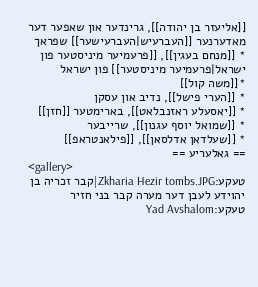[[אליעזר בן יהודה]], גרינדער און שאפער דער מאדערנער [[העברעיש|העברעישער]] שפראך
* [[מנחם בעגין]], [[פרעמיער מיניסטער פון ישראל|פרעמיער מיניסטער]] פון ישראל
*[[משה קול]]
* [[הערי פישל]], נדיב און עסקן
* [[יאסעלע ראזנבלאט]], בארימטער [[חזן]]
* [[שמואל יוסף עגנון]], שרייבער
* [[שעלדאן אדלסאן]], [[פילאנטראפ]]
== גאלעריע ==
<gallery>
טעקע:Zkharia Hezir tombs.JPG|קבר זכריה בן יהוידע לעבן דער מערה קבר בני חזיר
טעקע:Yad Avshalom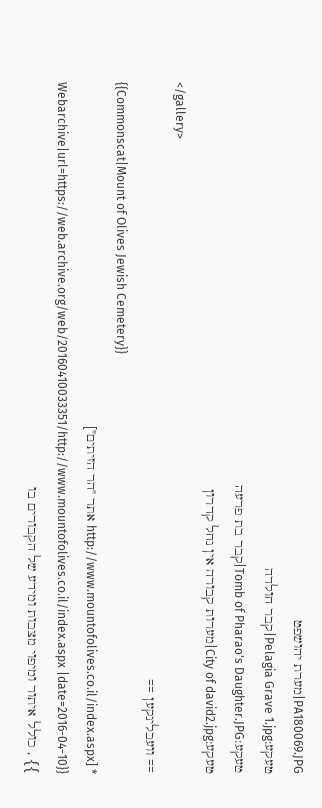PA180069.JPG|מערת יהושפט
טעקע:Pelagia Grave 1.jpg|קבר חולדה
טעקע:Tomb of Pharao's Daughter.JPG|קבר בת פרעה
טעקע:City of david2.jpg|מערות קבורה אין נחל קדרון
</gallery>
== וועבלינקען ==
{{Commonscat|Mount of Olives Jewish Cemetery}}
* [http://www.mountofolives.co.il/index.aspx אתר "הר הזיתים"] {{Webarchive|url=https://web.archive.org/web/20160410033351/http://www.mountofolives.co.il/index.aspx |date=2016-04-10 }} , כולל איתור ומיפוי מצבות ומידע של הקבורים בו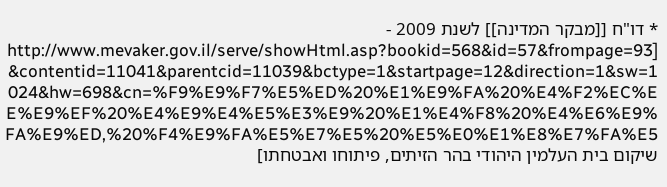* דו"ח [[מבקר המדינה]] לשנת 2009 - [http://www.mevaker.gov.il/serve/showHtml.asp?bookid=568&id=57&frompage=93&contentid=11041&parentcid=11039&bctype=1&startpage=12&direction=1&sw=1024&hw=698&cn=%F9%E9%F7%E5%ED%20%E1%E9%FA%20%E4%F2%EC%EE%E9%EF%20%E4%E9%E4%E5%E3%E9%20%E1%E4%F8%20%E4%E6%E9%FA%E9%ED,%20%F4%E9%FA%E5%E7%E5%20%E5%E0%E1%E8%E7%FA%E5 שיקום בית העלמין היהודי בהר הזיתים, פיתוחו ואבטחתו]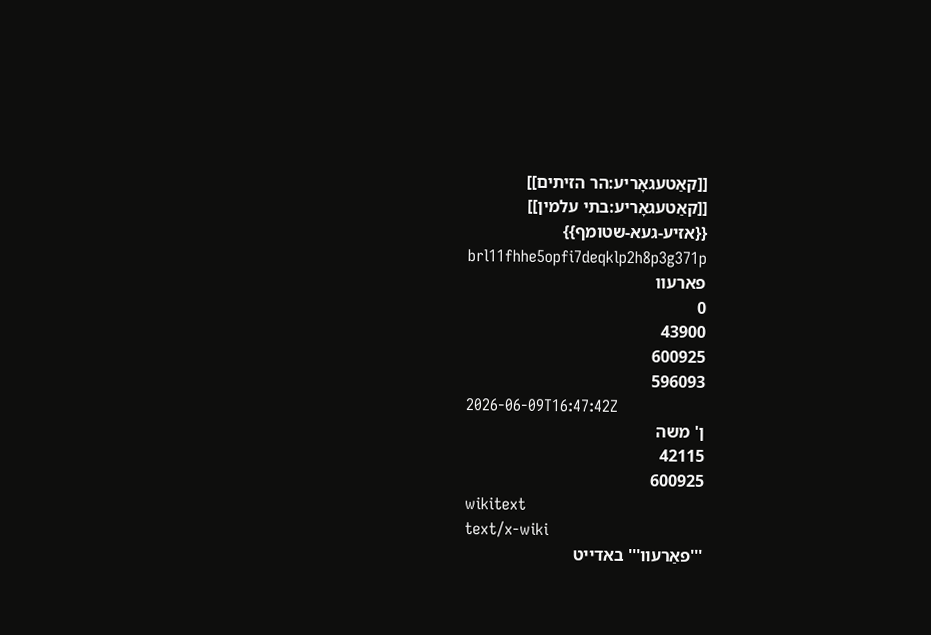[[קאַטעגאָריע:הר הזיתים]]
[[קאַטעגאָריע:בתי עלמין]]
{{אזיע-געא-שטומף}}
brl11fhhe5opfi7deqklp2h8p3g371p
פארעוו
0
43900
600925
596093
2026-06-09T16:47:42Z
ן' משה
42115
600925
wikitext
text/x-wiki
'''פאַרעוו''' באדייט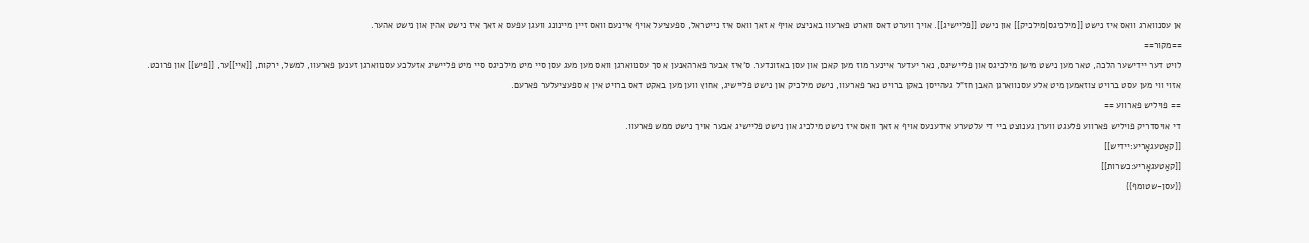אן עסנווארג וואס איז נישט [[מילכיגס|מילכיק]] און נישט [[פליישיג]]. אויך ווערט דאס ווארט פארעוו באניצט אויף א זאך וואס איז נייטראל, ספעציעל אויף איינעם וואס זיין מיינונג וועגן עפעס א זאך איז נישט אהין און נישט אהער.
==מקור==
לויט דער יידישער הלכה, טאר מען נישט מישן מילכיגס און פליישיגס, נאר יעדער איינער מוז מען קאכן און עסן באזונדער. ס'איז אבער פארהאנען א סך עסנווארגן וואס מען מעג עסן סיי מיט מילכיגס סיי מיט פליישיג אזעלכע עסנווארגן זענען פארעוו, למשל, ירקות, [[איי]]ער, [[פיש]] און פרוכט.
אזוי ווי מען עסט ברויט צוזאמען מיט אלע עסנווארגן האבן חז"ל געהייסן באקן ברויט נאר פארעוו, נישט מילכיק און נישט פליישיג, אחוץ ווען מען באקט דאס ברויט אין א ספעציעלער פארעם.
== פויליש פארווע ==
די אויסדריק פויליש פארווע פלעגט ווערן גענוצט ביי די עלטערע אידענעס אויף א זאך וואס איז נישט מילכיג און נישט פליישיג אבער אויך נישט ממש פארעוו.
[[קאַטעגאָריע:יידיש]]
[[קאַטעגאָריע:כשרות]]
{{עסן-שטומף}}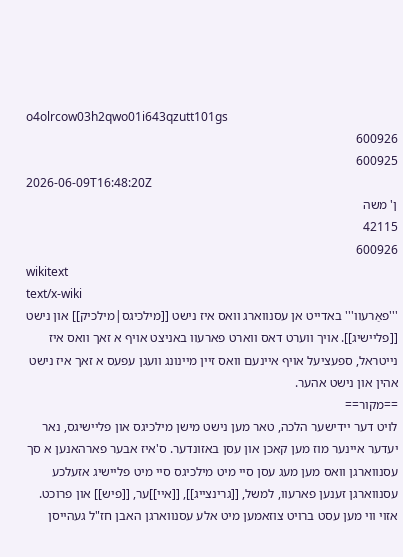o4olrcow03h2qwo01i643qzutt101gs
600926
600925
2026-06-09T16:48:20Z
ן' משה
42115
600926
wikitext
text/x-wiki
'''פאַרעוו''' באדייט אן עסנווארג וואס איז נישט [[מילכיגס|מילכיק]] און נישט [[פליישיג]]. אויך ווערט דאס ווארט פארעוו באניצט אויף א זאך וואס איז נייטראל, ספעציעל אויף איינעם וואס זיין מיינונג וועגן עפעס א זאך איז נישט אהין און נישט אהער.
==מקור==
לויט דער יידישער הלכה, טאר מען נישט מישן מילכיגס און פליישיגס, נאר יעדער איינער מוז מען קאכן און עסן באזונדער. ס'איז אבער פארהאנען א סך עסנווארגן וואס מען מעג עסן סיי מיט מילכיגס סיי מיט פליישיג אזעלכע עסנווארגן זענען פארעוו, למשל, [[גרינצייג]], [[איי]]ער, [[פיש]] און פרוכט.
אזוי ווי מען עסט ברויט צוזאמען מיט אלע עסנווארגן האבן חז"ל געהייסן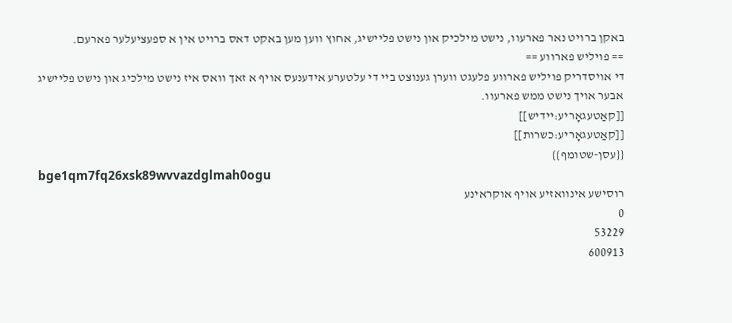באקן ברויט נאר פארעוו, נישט מילכיק און נישט פליישיג, אחוץ ווען מען באקט דאס ברויט אין א ספעציעלער פארעם.
== פויליש פארווע ==
די אויסדריק פויליש פארווע פלעגט ווערן גענוצט ביי די עלטערע אידענעס אויף א זאך וואס איז נישט מילכיג און נישט פליישיג אבער אויך נישט ממש פארעוו.
[[קאַטעגאָריע:יידיש]]
[[קאַטעגאָריע:כשרות]]
{{עסן-שטומף}}
bge1qm7fq26xsk89wvvazdglmah0ogu
רוסישע אינוואזיע אויף אוקראינע
0
53229
600913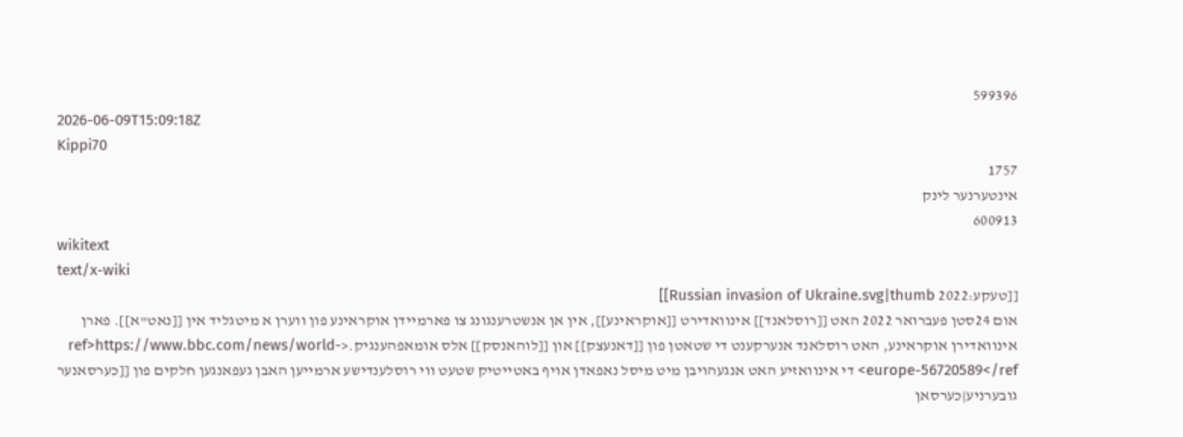599396
2026-06-09T15:09:18Z
Kippi70
1757
אינטערנער לינק
600913
wikitext
text/x-wiki
[[טעקע:2022 Russian invasion of Ukraine.svg|thumb]]
אום 24סטן פעברואר 2022 האט [[רוסלאנד]] אינוואדירט [[אוקראינע]], אין אן אנשטרענגונג צו פארמיידן אוקראינע פון ווערן א מיטגליד אין [[נאט"א]]. פארן אינוואדירן אוקראינע, האט רוסלאנד אנערקענט די שטאטן פון [[דאנעצק]] און [[לוהאנסק]] אלס אומאפהענגיק.<ref>https://www.bbc.com/news/world-europe-56720589</ref> די אינוואזיע האט אנגעהויבן מיט מיסל נאפאדן אויף באטייטיק שטעט ווי רוסלענדישע ארמייען האבן געפאנגען חלקים פון [[כערסאנער גובערניע|כערסאן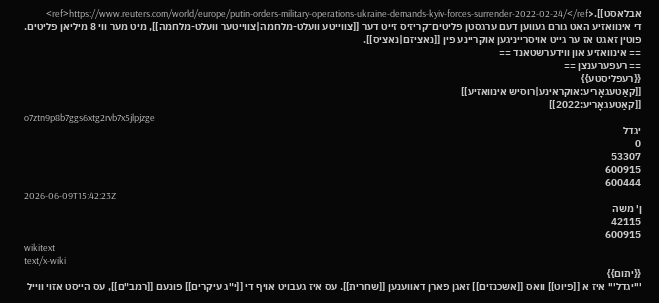אבלאסט]].<ref>https://www.reuters.com/world/europe/putin-orders-military-operations-ukraine-demands-kyiv-forces-surrender-2022-02-24/</ref>
די אינוואזיע האט גורם געווען דעם ערגסטן פליטים־קריזיס זייט דער [[צווייטע וועלט-מלחמה|צווייטער וועלט-מלחמה]], מיט מער ווי 8 מיליאן פליטים.
פוטין זאגט אז ער גייט אויסרייניגען אוקריינע פין [[נאציזם|נאציס]].
== אינוואזיע און ווידערשטאנד ==
== רעפערענצן ==
{{רעפליסטע}}
[[קאַטעגאָריע:אוקראינע|רוסיש אינוואזיע]]
[[קאַטעגאָריע:2022]]
o7ztn9p8b7ggs6xtg2rvb7x5jlpjzge
יגדל
0
53307
600915
600444
2026-06-09T15:42:23Z
ן' משה
42115
600915
wikitext
text/x-wiki
{{יתום}}
'''יגדל''' איז א [[פיוט]] וואס [[אשכנזים]] זאגן פארן דאווענען [[שחרית]]. עס איז געבויט אויף די [[י"ג עיקרים]] פונעם [[רמב"ם]], עס הייסט אזוי ווייל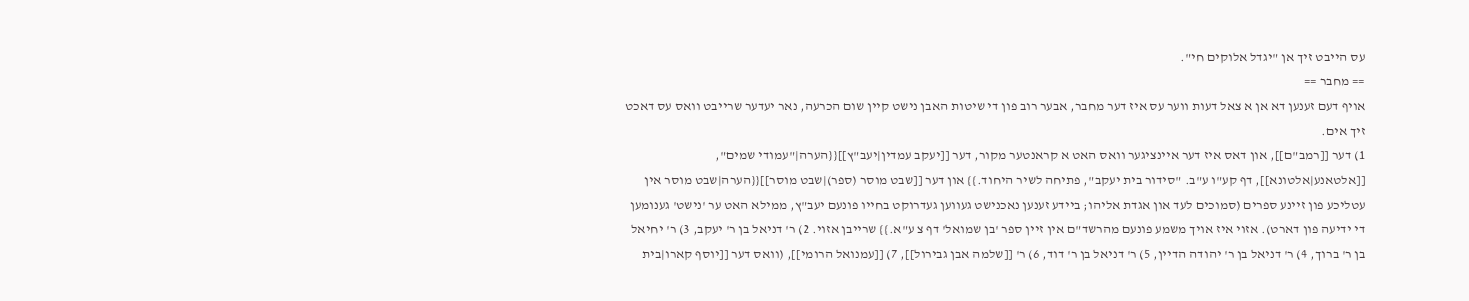עס הייבט זיך אן "יגדל אלוקים חי".
== מחבר ==
אויף דעם זענען דא אן א צאל דעות ווער עס איז דער מחבר, אבער רוב פון די שיטות האבן נישט קיין שום הכרעה, נאר יעדער שרייבט וואס עס דאכט זיך אים.
1) דער [[רמב"ם]], און דאס איז דער איינציגער וואס האט א קראנטער מקור, דער [[יעקב עמדין|יעב"ץ]]{{הערה|"עמודי שמים", [[אלטאנע|אלטונא]], דף קע"ו ע"ב. "סידור בית יעקב", פתיחה לשיר היחוד.}} און דער [[שבט מוסר (ספר)|שבט מוסר]]{{הערה|שבט מוסר אין עטליכע פון זיינע ספרים (סמוכים לעד און אגדת אליהו; ביידע זענען נאכנישט געווען געדרוקט בחייו פונעם יעב"ץ, ממילא האט ער 'נישט' גענומען די ידיעה פון דארט). אזוי איז אויך משמע פונעם מהרשד"ם אין זיין ספר 'בן שמואל' דף צ ע"א.}} שרייבן אזוי. 2) ר' דניאל בן ר' יעקב, 3) ר' יחיאל בן ר' ברוך, 4) ר' דניאל בן ר' יהודה הדיין, 5) ר' דניאל בן ר' דוד, 6) ר' [[שלמה אבן גבירול]], 7) [[עמנואל הרומי]], (וואס דער [[יוסף קארו|בית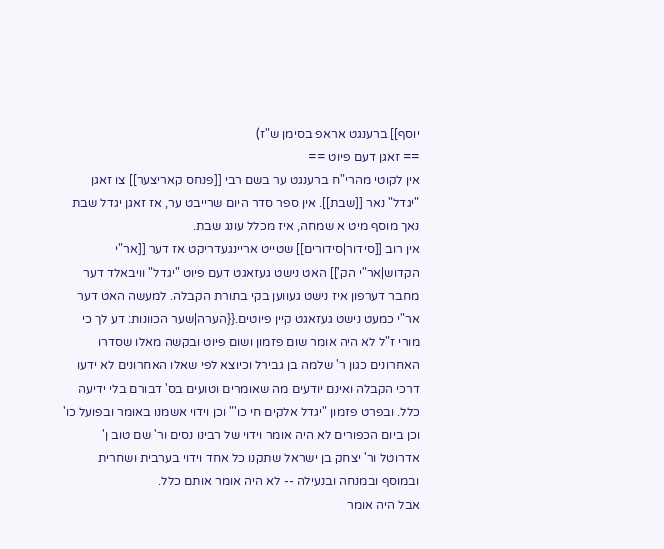יוסף]] ברענגט אראפ בסימן ש"ז)
== זאגן דעם פיוט ==
אין לקוטי מהרי"ח ברענגט ער בשם רבי [[פנחס קאריצער]] צו זאגן "יגדל" נאר [[שבת]]. אין ספר סדר היום שרייבט ער, אז זאגן יגדל שבת נאך מוסף מיט א שמחה, איז מכלל עונג שבת.
אין רוב [[סידור|סידורים]] שטייט אריינגעדריקט אז דער [[אר"י הקדוש|אר"י הק']] האט נישט געזאגט דעם פיוט "יגדל" וויבאלד דער מחבר דערפון איז נישט געווען בקי בתורת הקבלה. למעשה האט דער אר"י כמעט נישט געזאגט קיין פיוטים.{{הערה|שער הכוונות: דע לך כי מורי ז"ל לא היה אומר שום פזמון ושום פיוט ובקשה מאלו שסדרו האחרונים כגון ר' שלמה בן גבירל וכיוצא לפי שאלו האחרונים לא ידעו דרכי הקבלה ואינם יודעים מה שאומרים וטועים בס' דבורם בלי ידיעה כלל. ובפרט פזמון "יגדל אלקים חי כו'" וכן וידוי אשמנו באומר ובפועל כו' וכן ביום הכפורים לא היה אומר וידוי של רבינו נסים ור' שם טוב ן' אדרוטל ור' יצחק בן ישראל שתקנו כל אחד וידוי בערבית ושחרית ובמוסף ובמנחה ובנעילה -- לא היה אומר אותם כלל.
אבל היה אומר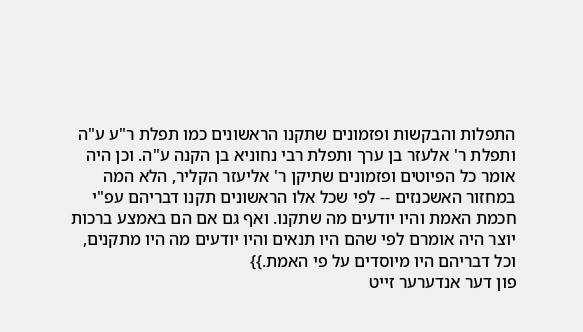התפלות והבקשות ופזמונים שתקנו הראשונים כמו תפלת ר"ע ע"ה ותפלת ר' אלעזר בן ערך ותפלת רבי נחוניא בן הקנה ע"ה. וכן היה אומר כל הפיוטים ופזמונים שתיקן ר' אליעזר הקליר, הלא המה במחזור האשכנזים -- לפי שכל אלו הראשונים תקנו דבריהם עפ"י חכמת האמת והיו יודעים מה שתקנו. ואף גם אם הם באמצע ברכות יוצר היה אומרם לפי שהם היו תנאים והיו יודעים מה היו מתקנים, וכל דבריהם היו מיוסדים על פי האמת.}}
פון דער אנדערער זייט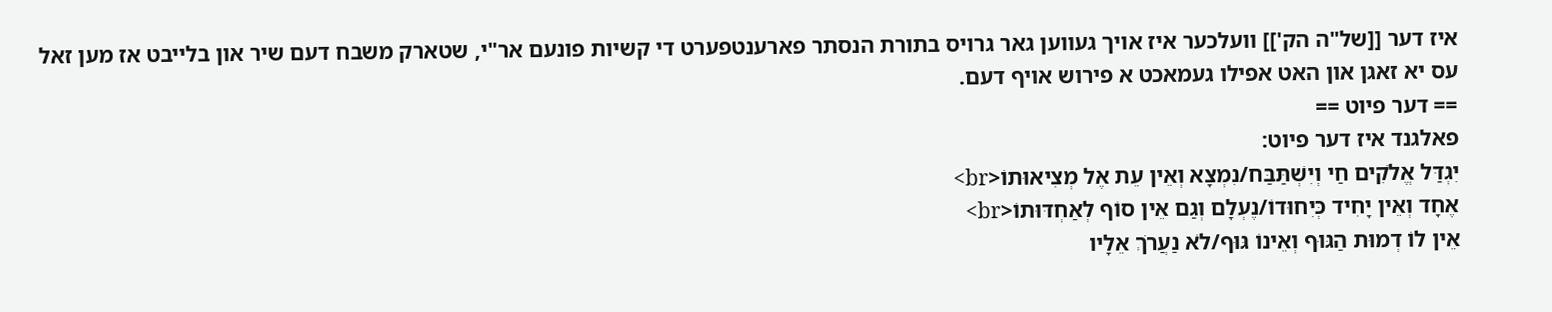איז דער [[של"ה הק']] וועלכער איז אויך געווען גאר גרויס בתורת הנסתר פארענטפערט די קשיות פונעם אר"י, שטארק משבח דעם שיר און בלייבט אז מען זאל עס יא זאגן און האט אפילו געמאכט א פירוש אויף דעם.
== דער פיוט ==
פאלגנד איז דער פיוט:
יִגְדַּל אֱלֹקִים חַי וְיִשְׁתַּבַּח/נִמְצָא וְאֵין עֵת אֶל מְצִיאוּתוֹ<br>
אֶחָד וְאֵין יָחִיד כְּיִחוּדוֹ/נֶעְלָם וְגַם אֵין סוֹף לְאַחְדּוּתוֹ<br>
אֵין לוֹ דְמוּת הַגּוּף וְאֵינוֹ גּוּף/לֹא נַעֲרֹךְ אֵלָיו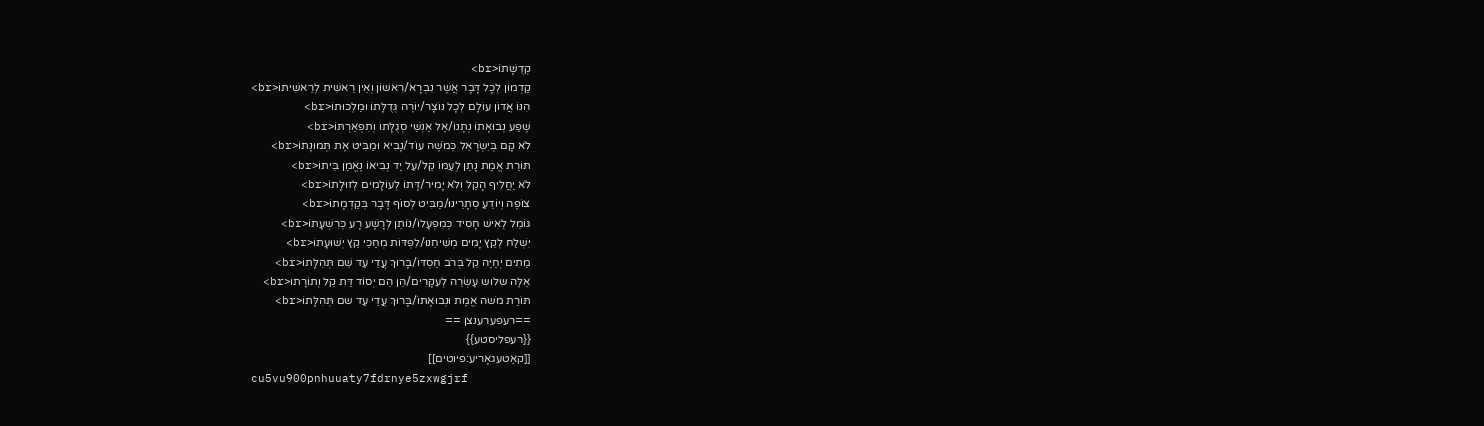קְדֻשָּׁתוֹ<br>
קַדְמוֹן לְכָל דָּבָר אֲשֶׁר נִבְרָא/רִאשׁוֹן וְאֵין רֵאשִׁית לְרֵאשִׁיתוֹ<br>
הִנּוֹ אֲדוֹן עוֹלָם לְכָל נוֹצָר/יוֹרֶה גְּדֻלָּתוֹ וּמַלְכוּתוֹ<br>
שֶׁפַע נְבוּאָתוֹ נְתָנוֹ/אֶל אַנְשֵׁי סְגֻלָּתוֹ וְתִפְאַרְתּוֹ<br>
לֹא קָם בְּיִשְׂרָאֵל כְּמֹשֶׁה עוֹד/נָבִיא וּמַבִּיט אֶת תְּמוּנָתוֹ<br>
תּוֹרַת אֱמֶת נָתַן לְעַמּוֹ קֵל/עַל יַד נְבִיאוֹ נֶאֱמַן בֵּיתוֹ<br>
לֹא יַחֲלִיף הָקֵל וְלֹא יָמִיר/דָּתוֹ לְעוֹלָמִים לְזוּלָתוֹ<br>
צוֹפֶה וְיוֹדֵעַ סְתָרֵינוּ/מַבִּיט לְסוֹף דָּבָר בְּקַדְמָתוֹ<br>
גּוֹמֵל לְאִישׁ חָסִיד כְּמִפְעָלוֹ/נוֹתֵן לְרָשָׁע רָע כְּרִשְׁעָתוֹ<br>
יִשְׁלַח לְקֵץ יָמִים מְשִׁיחֵנוּ/לִפְדּוֹת מְחַכֵּי קֵץ יְשׁוּעָתוֹ<br>
מֵתִים יְחַיֶּה קֵל בְּרֹב חַסְדּוֹ/בָּרוּךְ עֲדֵי עַד שֵׁם תְּהִלָּתוֹ<br>
אֵלֶּה שלוש עֶשְׂרֵה לְעִקָּרִים/הֵן הֵם יְסוֹד דַּת קֵל וְתוֹרָתו<br>
תּוֹרַת מֹשה אֱמֶת וּנְבוּאָתוֹ/בָּרוּךְ עֲדֵי עַד שם תְּהִלָּתוֹ<br>
==רעפערענצן ==
{{רעפליסטע}}
[[קאַטעגאָריע:פיוטים]]
cu5vu900pnhuuaty7fdrnye5zxwgjrf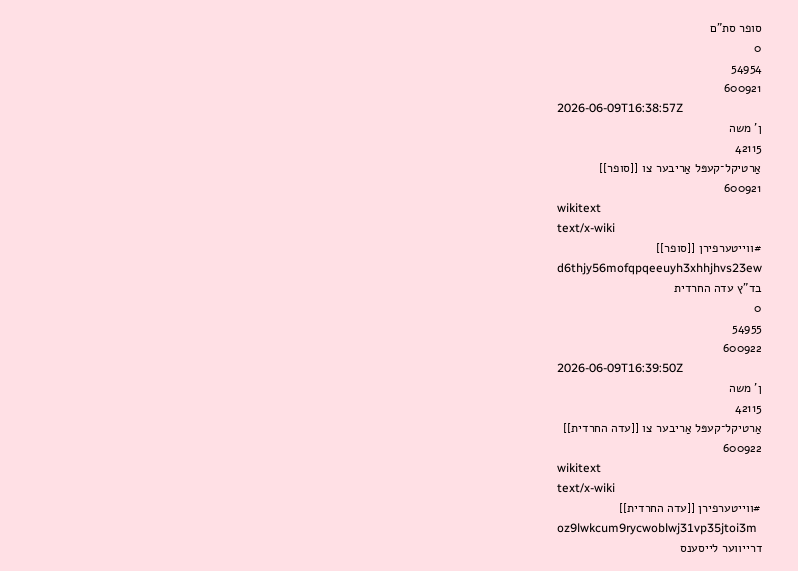סופר סת"ם
0
54954
600921
2026-06-09T16:38:57Z
ן' משה
42115
אַרטיקל־קעפּל אַריבער צו [[סופר]]
600921
wikitext
text/x-wiki
#ווייטערפירן [[סופר]]
d6thjy56mofqpqeeuyh3xhhjhvs23ew
בד"ץ עדה החרדית
0
54955
600922
2026-06-09T16:39:50Z
ן' משה
42115
אַרטיקל־קעפּל אַריבער צו [[עדה החרדית]]
600922
wikitext
text/x-wiki
#ווייטערפירן [[עדה החרדית]]
oz9lwkcum9rycwoblwj31vp35jtoi3m
דרייווער לייסענס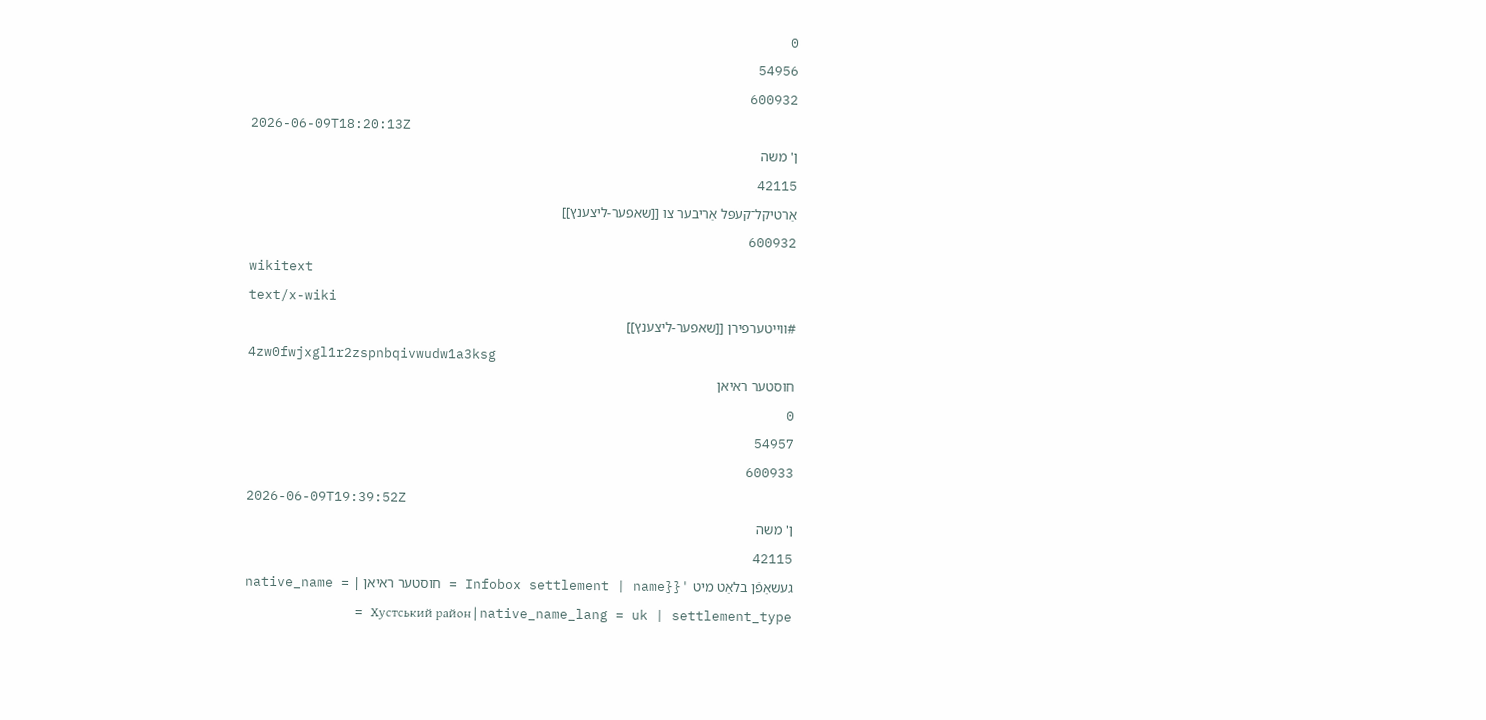0
54956
600932
2026-06-09T18:20:13Z
ן' משה
42115
אַרטיקל־קעפּל אַריבער צו [[שאפער-ליצענץ]]
600932
wikitext
text/x-wiki
#ווייטערפירן [[שאפער-ליצענץ]]
4zw0fwjxgl1r2zspnbqivwudw1a3ksg
חוסטער ראיאן
0
54957
600933
2026-06-09T19:39:52Z
ן' משה
42115
געשאַפֿן בלאַט מיט '{{Infobox settlement | name = חוסטער ראיאן | native_name = Хустський район | native_name_lang = uk | settlement_type =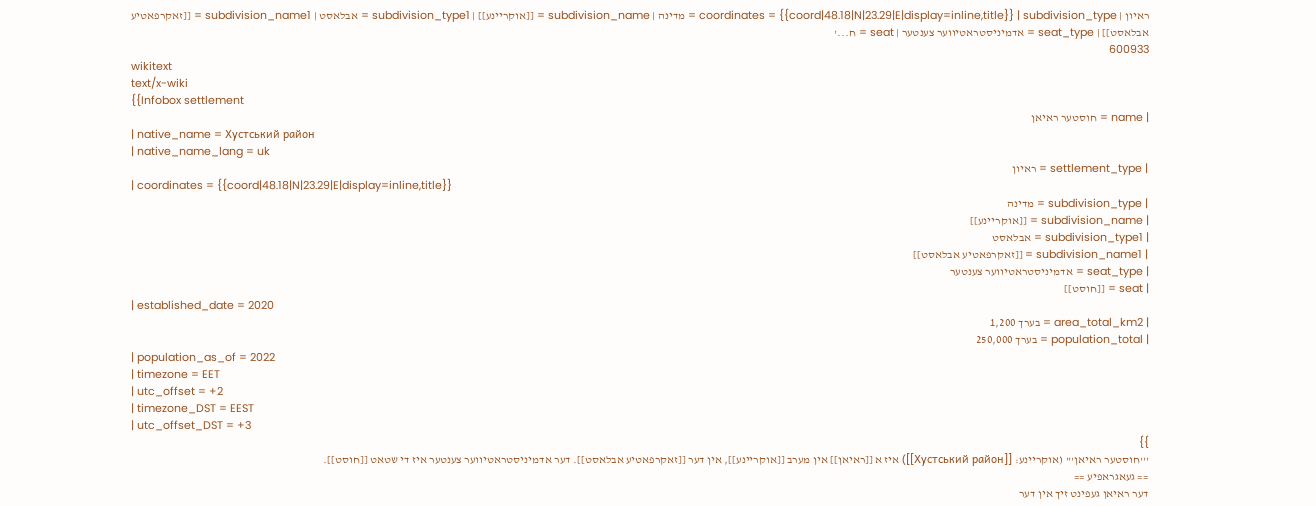ראיון | coordinates = {{coord|48.18|N|23.29|E|display=inline,title}} | subdivision_type = מדינה | subdivision_name = [[אוקריינע]] | subdivision_type1 = אבלאסט | subdivision_name1 = [[זאקרפאטיע אבלאסט]] | seat_type = אדמיניסטראטיווער צענטער | seat = ח...'
600933
wikitext
text/x-wiki
{{Infobox settlement
| name = חוסטער ראיאן
| native_name = Хустський район
| native_name_lang = uk
| settlement_type = ראיון
| coordinates = {{coord|48.18|N|23.29|E|display=inline,title}}
| subdivision_type = מדינה
| subdivision_name = [[אוקריינע]]
| subdivision_type1 = אבלאסט
| subdivision_name1 = [[זאקרפאטיע אבלאסט]]
| seat_type = אדמיניסטראטיווער צענטער
| seat = [[חוסט]]
| established_date = 2020
| area_total_km2 = בערך 1,200
| population_total = בערך 250,000
| population_as_of = 2022
| timezone = EET
| utc_offset = +2
| timezone_DST = EEST
| utc_offset_DST = +3
}}
'''חוסטער ראיאן''' (אוקריינע: [[Хустський район]]) איז א [[ראיאן]] אין מערב [[אוקריינע]], אין דער [[זאקרפאטיע אבלאסט]]. דער אדמיניסטראטיווער צענטער איז די שטאט [[חוסט]].
== געאגראפיע ==
דער ראיאן געפינט זיך אין דער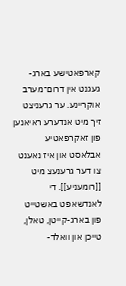קארפאטישע בארג-געגנט אין דרום־מערב אוקריינע. ער גרעניצט זיך מיט אנדערע ראיאנען פון זאקרפאטיע אבלאסט און איז נאענט צו דער גרענעצ מיט [[רומעניע]]. די לאנדשאפט באשטייט פון בארג-קייטן, טאלן, טייכן און וואלד-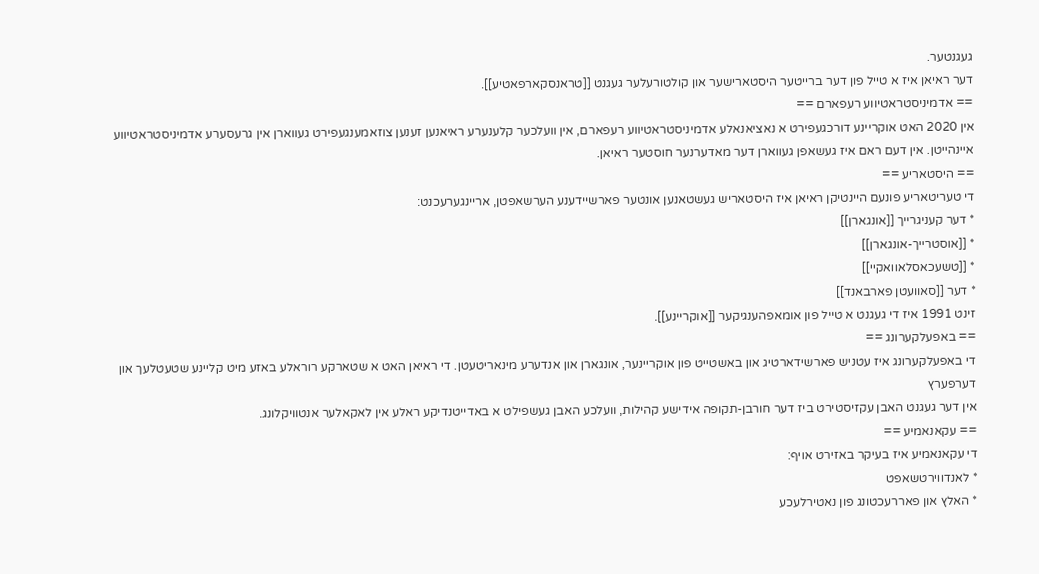געגנטער.
דער ראיאן איז א טייל פון דער ברייטער היסטארישער און קולטורעלער געגנט [[טראנסקארפאטיע]].
== אדמיניסטראטיווע רעפארם ==
אין 2020 האט אוקריינע דורכגעפירט א נאציאנאלע אדמיניסטראטיווע רעפארם, אין וועלכער קלענערע ראיאנען זענען צוזאמענגעפירט געווארן אין גרעסערע אדמיניסטראטיווע איינהייטן. אין דעם ראם איז געשאפן געווארן דער מאדערנער חוסטער ראיאן.
== היסטאריע ==
די טעריטאריע פונעם היינטיקן ראיאן איז היסטאריש געשטאנען אונטער פארשיידענע הערשאפטן, אריינגערעכנט:
* דער קעניגרייך [[אונגארן]]
* [[אוסטרייך-אונגארן]]
* [[טשעכאסלאוואקיי]]
* דער [[סאוועטן פארבאנד]]
זינט 1991 איז די געגנט א טייל פון אומאפהענגיקער [[אוקריינע]].
== באפעלקערונג ==
די באפעלקערונג איז עטניש פארשידארטיג און באשטייט פון אוקריינער, אונגארן און אנדערע מינאריטעטן. די ראיאן האט א שטארקע רוראלע באזע מיט קליינע שטעטלעך און דערפערץ
אין דער געגנט האבן עקזיסטירט ביז דער חורבן-תקופה אידישע קהילות, וועלכע האבן געשפילט א באדייטנדיקע ראלע אין לאקאלער אנטוויקלונג.
== עקאנאמיע ==
די עקאנאמיע איז בעיקר באזירט אויף:
* לאנדווירטשאפט
* האלץ און פאררעכטונג פון נאטירלעכע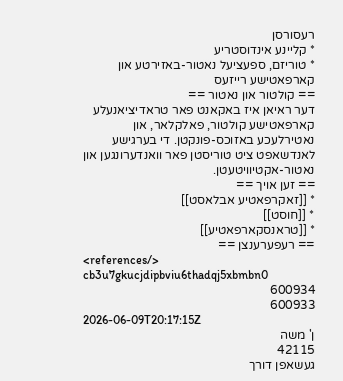רעסורסן
* קליינע אינדוסטריע
* טוריזם, ספעציעל נאטור-באזירטע און קארפאטישע רייזעס
== קולטור און נאטור ==
דער ראיאן איז באקאנט פאר טראדיציאנעלע קארפאטישע קולטור, פאלקלאר, און נאטירלעכע באזוכס-פונקטן. די בערגישע לאנדשאפט ציט טוריסטן פאר וואנדערונגען און נאטור-אקטיוויטעטן.
== זען אויך ==
* [[זאקרפאטיע אבלאסט]]
* [[חוסט]]
* [[טראנסקארפאטיע]]
== רעפערענצן ==
<references/>
cb3u7gkucjdipbviu6thadqj5xbmbn0
600934
600933
2026-06-09T20:17:15Z
ן' משה
42115
געשאפן דורך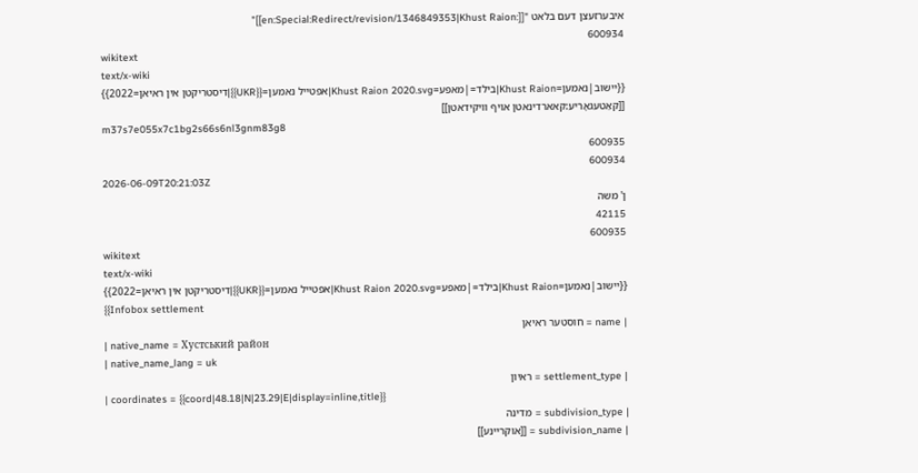איבערזעצן דעם בלאט "[[:en:Special:Redirect/revision/1346849353|Khust Raion]]"
600934
wikitext
text/x-wiki
{{יישוב|נאמען=Khust Raion|בילד=|מאפע=Khust Raion 2020.svg|אפטייל נאמען={{UKR}}|דיסטריקטן אין ראיאן=2022}}
[[קאַטעגאָריע:קאארדינאטן אויף וויקידאטן]]
m37s7e055x7c1bg2s66s6nl3gnm83g8
600935
600934
2026-06-09T20:21:03Z
ן' משה
42115
600935
wikitext
text/x-wiki
{{יישוב|נאמען=Khust Raion|בילד=|מאפע=Khust Raion 2020.svg|אפטייל נאמען={{UKR}}|דיסטריקטן אין ראיאן=2022}}
{{Infobox settlement
| name = חוסטער ראיאן
| native_name = Хустський район
| native_name_lang = uk
| settlement_type = ראיון
| coordinates = {{coord|48.18|N|23.29|E|display=inline,title}}
| subdivision_type = מדינה
| subdivision_name = [[אוקריינע]]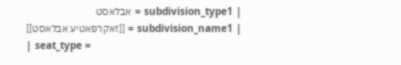| subdivision_type1 = אבלאסט
| subdivision_name1 = [[זאקרפאטיע אבלאסט]]
| seat_type =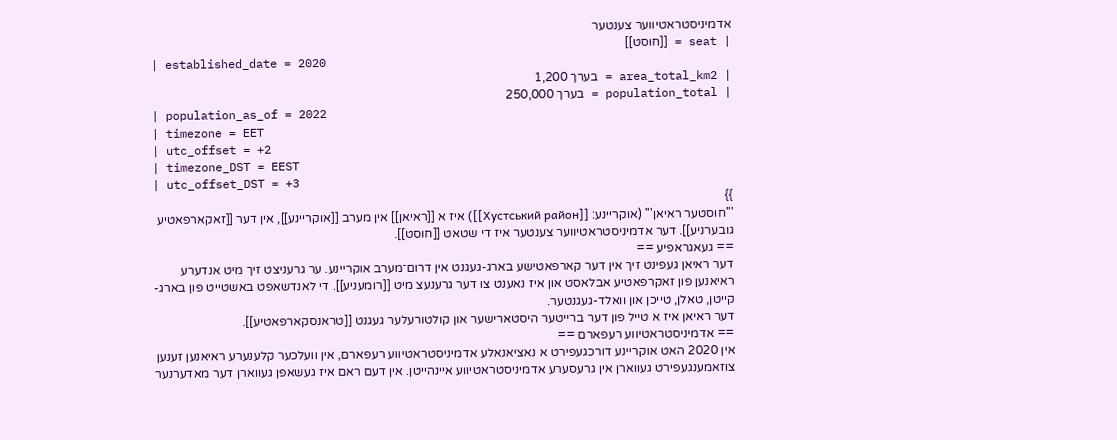אדמיניסטראטיווער צענטער
| seat = [[חוסט]]
| established_date = 2020
| area_total_km2 = בערך 1,200
| population_total = בערך 250,000
| population_as_of = 2022
| timezone = EET
| utc_offset = +2
| timezone_DST = EEST
| utc_offset_DST = +3
}}
'''חוסטער ראיאן''' (אוקריינע: [[Хустський район]]) איז א [[ראיאן]] אין מערב [[אוקריינע]], אין דער [[זאקארפאטיע גובערניע]]. דער אדמיניסטראטיווער צענטער איז די שטאט [[חוסט]].
== געאגראפיע ==
דער ראיאן געפינט זיך אין דער קארפאטישע בארג-געגנט אין דרום־מערב אוקריינע. ער גרעניצט זיך מיט אנדערע ראיאנען פון זאקרפאטיע אבלאסט און איז נאענט צו דער גרענעצ מיט [[רומעניע]]. די לאנדשאפט באשטייט פון בארג-קייטן, טאלן, טייכן און וואלד-געגנטער.
דער ראיאן איז א טייל פון דער ברייטער היסטארישער און קולטורעלער געגנט [[טראנסקארפאטיע]].
== אדמיניסטראטיווע רעפארם ==
אין 2020 האט אוקריינע דורכגעפירט א נאציאנאלע אדמיניסטראטיווע רעפארם, אין וועלכער קלענערע ראיאנען זענען צוזאמענגעפירט געווארן אין גרעסערע אדמיניסטראטיווע איינהייטן. אין דעם ראם איז געשאפן געווארן דער מאדערנער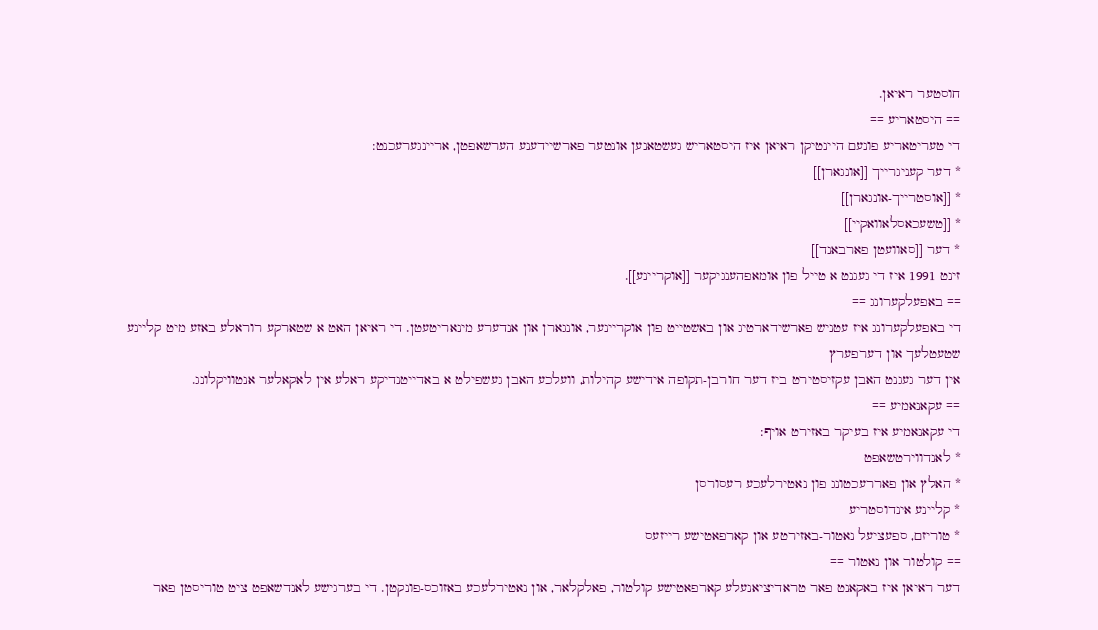חוסטער ראיאן.
== היסטאריע ==
די טעריטאריע פונעם היינטיקן ראיאן איז היסטאריש געשטאנען אונטער פארשיידענע הערשאפטן, אריינגערעכנט:
* דער קעניגרייך [[אונגארן]]
* [[אוסטרייך-אונגארן]]
* [[טשעכאסלאוואקיי]]
* דער [[סאוועטן פארבאנד]]
זינט 1991 איז די געגנט א טייל פון אומאפהענגיקער [[אוקריינע]].
== באפעלקערונג ==
די באפעלקערונג איז עטניש פארשידארטיג און באשטייט פון אוקריינער, אונגארן און אנדערע מינאריטעטן. די ראיאן האט א שטארקע רוראלע באזע מיט קליינע שטעטלעך און דערפערץ
אין דער געגנט האבן עקזיסטירט ביז דער חורבן-תקופה אידישע קהילות, וועלכע האבן געשפילט א באדייטנדיקע ראלע אין לאקאלער אנטוויקלונג.
== עקאנאמיע ==
די עקאנאמיע איז בעיקר באזירט אויף:
* לאנדווירטשאפט
* האלץ און פאררעכטונג פון נאטירלעכע רעסורסן
* קליינע אינדוסטריע
* טוריזם, ספעציעל נאטור-באזירטע און קארפאטישע רייזעס
== קולטור און נאטור ==
דער ראיאן איז באקאנט פאר טראדיציאנעלע קארפאטישע קולטור, פאלקלאר, און נאטירלעכע באזוכס-פונקטן. די בערגישע לאנדשאפט ציט טוריסטן פאר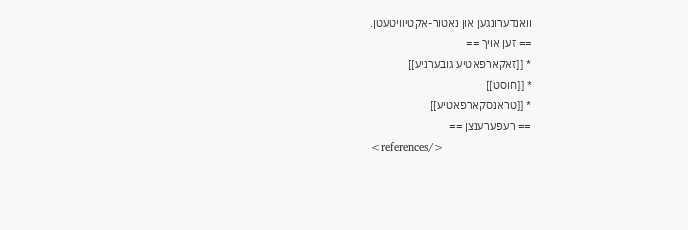וואנדערונגען און נאטור-אקטיוויטעטן.
== זען אויך ==
* [[זאקארפאטיע גובערניע]]
* [[חוסט]]
* [[טראנסקארפאטיע]]
== רעפערענצן ==
<references/>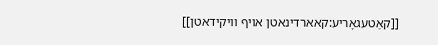[[קאַטעגאָריע:קאארדינאטן אויף וויקידאטן]]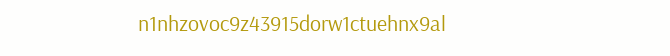n1nhzovoc9z43915dorw1ctuehnx9al